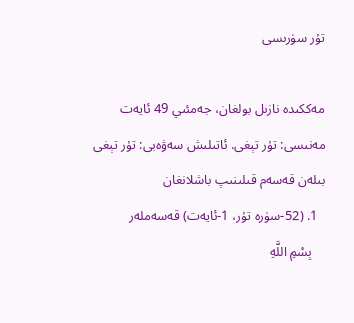تۇر سۈرىسى

مەككىدە نازىل بولغان، جەمئىي 49 ئايەت
مەنىسى: تۇر تېغى. ئاتىلىش سەۋەبى: تۇر تېغى بىلەن قەسەم قىلىنىپ باشلانغان
  1. (52-سۈرە تۇر، 1-ئايەت) قەسەملەر
    بِسْمِ اللَّهِ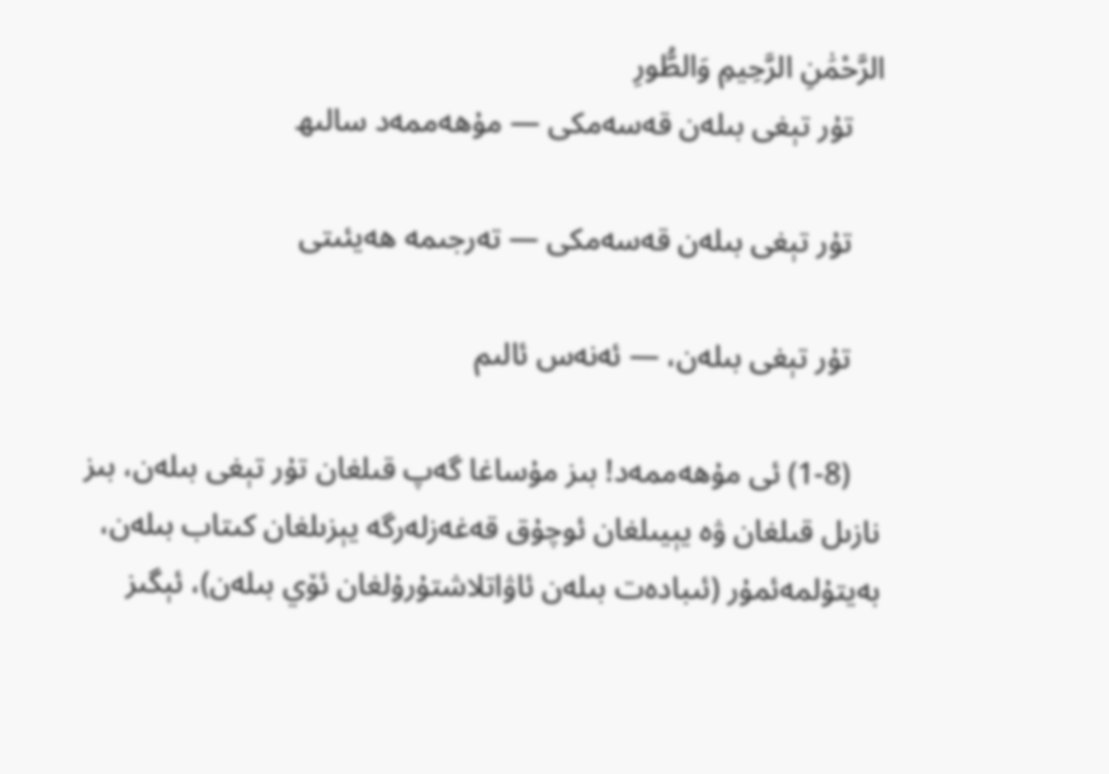الرَّحْمَٰنِ الرَّحِيمِ وَالطُّورِ
    تۇر تېغى بىلەن قەسەمكى — مۇھەممەد سالىھ

    تۇر تېغى بىلەن قەسەمكى — تەرجىمە ھەيئىتى

    تۇر تېغى بىلەن، — ئەنەس ئالىم

    (1-8) ئى مۇھەممەد! بىز مۇساغا گەپ قىلغان تۇر تېغى بىلەن، بىز نازىل قىلغان ۋە يېيىلغان ئوچۇق قەغەزلەرگە يېزىلغان كىتاب بىلەن، بەيتۇلمەئمۇر (ئىبادەت بىلەن ئاۋاتلاشتۇرۇلغان ئۆي بىلەن)، ئېگىز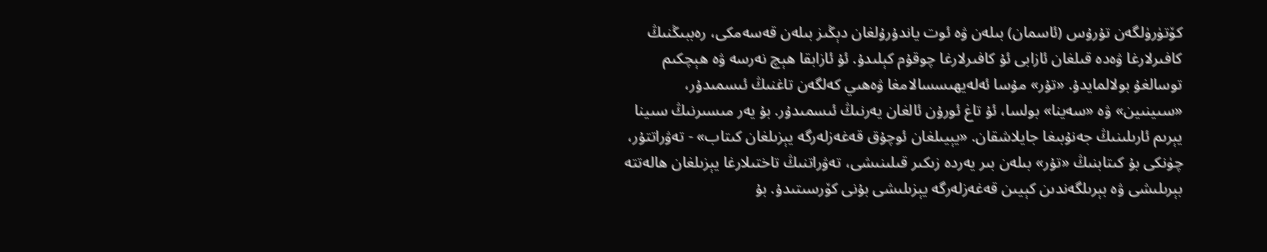كۆتۈرۈلگەن تۇرۇس (ئاسمان) بىلەن ۋە ئوت ياندۇرۇلغان دېڭىز بىلەن قەسەمكى، رەببىڭنىڭ كافىرلارغا ۋەدە قىلغان ئازابى ئۇ كافىرلارغا چوقۇم كېلىدۇ. ئۇ ئازابقا ھېچ نەرسە ۋە ھېچكىم توسالغۇ بولالمايدۇ. «تۇر» مۇسا ئەلەيھىسسالامغا ۋەھىي كەلگەن تاغنىڭ ئىسمىدۇر، «سىينىين» ۋە «سەينا» بولسا، ئۇ تاغ ئورۇن ئالغان يەرنىڭ ئىسمىدۇر. بۇ يەر مىسىرنىڭ سىينا يېرىم ئارىلىنىڭ جەنۇبىغا جايلاشقان. «يېيىلغان ئوچۇق قەغەزلەرگە يېزىلغان كىتاب» - تەۋراتتۇر، چۈنكى بۇ كىتابنىڭ «تۇر» بىلەن بىر يەردە زىكىر قىلىنىشى، تەۋراتنىڭ تاختىلارغا يېزىلغان ھالەتتە بېرىلىشى ۋە بېرىلگەندىن كېيىن قەغەزلەرگە يېزىلىشى بۇنى كۆرسىتىدۇ. بۇ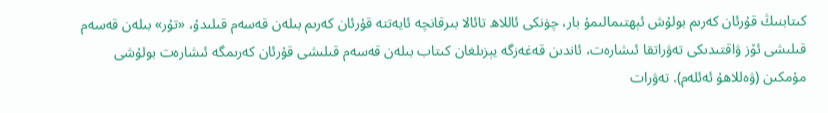كىتابنىڭ قۇرئان كەرىم بولۇش ئېھتىمالىمۇ بار، چۈنكى ئاللاھ تائالا بىرقانچە ئايەتتە قۇرئان كەرىم بىلەن قەسەم قىلىدۇ، «تۇر» بىلەن قەسەم قىلىشى ئۆز ۋاقتىدىكى تەۋراتقا ئىشارەت، ئاندىن قەغەزگە يېزىلغان كىتاب بىلەن قەسەم قىلىشى قۇرئان كەرىمگە ئىشارەت بولۇشى مۇمكىن (ۋەللاھۇ ئەئلەم). تەۋرات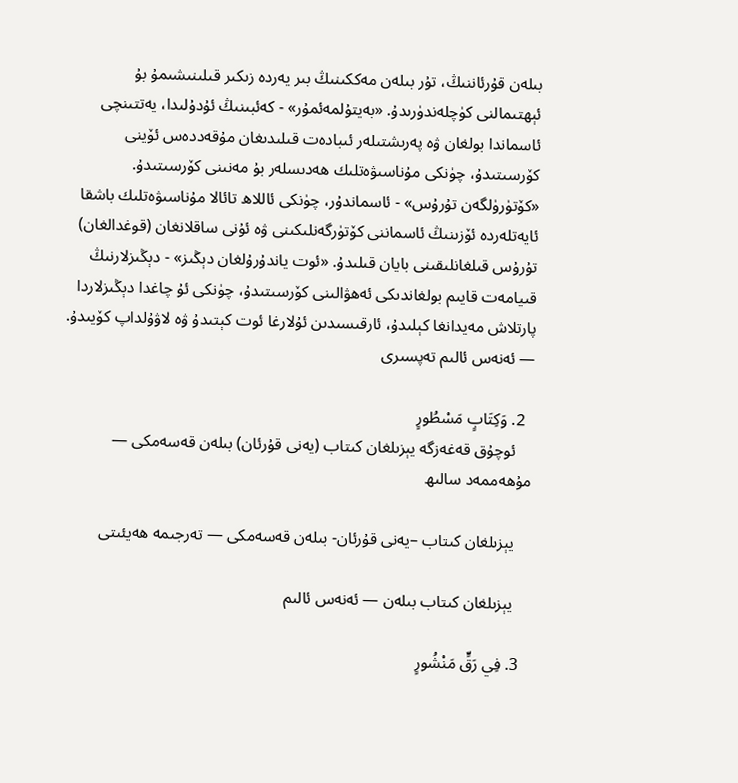بىلەن قۇرئاننىڭ، تۇر بىلەن مەككىنىڭ بىر يەردە زىكىر قىلىنىشىمۇ بۇ ئېھتىمالنى كۈچلەندۈرىدۇ. «بەيتۇلمەئمۇر» - كەئبىنىڭ ئۇدۇلىدا، يەتتىنچى ئاسماندا بولغان ۋە پەرىشتىلەر ئىبادەت قىلىدىغان مۇقەددەس ئۆينى كۆرسىتىدۇ، چۈنكى مۇناسىۋەتلىك ھەدىسلەر بۇ مەنىنى كۆرسىتىدۇ. «كۆتۈرۈلگەن تۇرۇس» - ئاسماندۇر، چۈنكى ئاللاھ تائالا مۇناسىۋەتلىك باشقا ئايەتلەردە ئۆزىنىڭ ئاسماننى كۆتۈرگەنلىكىنى ۋە ئۇنى ساقلانغان (قوغدالغان) تۇرۇس قىلغانلىقىنى بايان قىلىدۇ. «ئوت ياندۇرۇلغان دېڭىز» - دېڭىزلارنىڭ قىيامەت قايىم بولغاندىكى ئەھۋالىنى كۆرسىتىدۇ، چۈنكى ئۇ چاغدا دېڭىزلاردا پارتلاش مەيدانغا كېلىدۇ، ئارقىسىدىن ئۇلارغا ئوت كېتىدۇ ۋە لاۋۇلداپ كۆيىدۇ. — ئەنەس ئالىم تەپسىرى

  2. وَكِتَابٍ مَسْطُورٍ
    ئوچۇق قەغەزگە يېزىلغان كىتاب (يەنى قۇرئان) بىلەن قەسەمكى — مۇھەممەد سالىھ

    يېزىلغان كىتاب –يەنى قۇرئان- بىلەن قەسەمكى — تەرجىمە ھەيئىتى

    يېزىلغان كىتاب بىلەن — ئەنەس ئالىم

  3. فِي رَقٍّ مَنْشُورٍ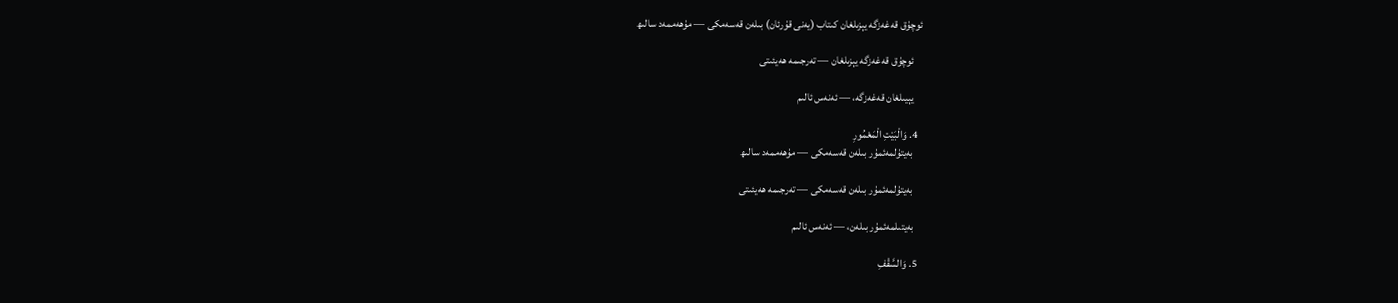ئوچۇق قەغەزگە يېزىلغان كىتاب (يەنى قۇرئان) بىلەن قەسەمكى — مۇھەممەد سالىھ

    ئوچۇق قەغەزگە يېزىلغان — تەرجىمە ھەيئىتى

    يېيىلغان قەغەزگە، — ئەنەس ئالىم

  4. وَالْبَيْتِ الْمَعْمُورِ
    بەيتۇلمەئمۇر بىلەن قەسەمكى — مۇھەممەد سالىھ

    بەيتۇلمەئمۇر بىلەن قەسەمكى — تەرجىمە ھەيئىتى

    بەيتىلمەئمۇر بىلەن، — ئەنەس ئالىم

  5. وَالسَّقْفِ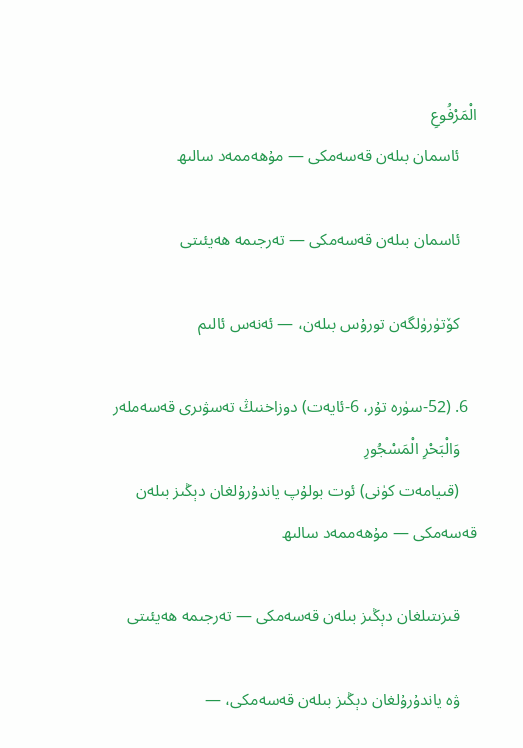الْمَرْفُوعِ
    ئاسمان بىلەن قەسەمكى — مۇھەممەد سالىھ

    ئاسمان بىلەن قەسەمكى — تەرجىمە ھەيئىتى

    كۆتۈرۈلگەن تورۇس بىلەن، — ئەنەس ئالىم

  6. (52-سۈرە تۇر، 6-ئايەت) دوزاخنىڭ تەسۋىرى قەسەملەر
    وَالْبَحْرِ الْمَسْجُورِ
    (قىيامەت كۈنى) ئوت بولۇپ ياندۇرۇلغان دېڭىز بىلەن قەسەمكى — مۇھەممەد سالىھ

    قىزىتىلغان دېڭىز بىلەن قەسەمكى — تەرجىمە ھەيئىتى

    ۋە ياندۇرۇلغان دېڭىز بىلەن قەسەمكى، —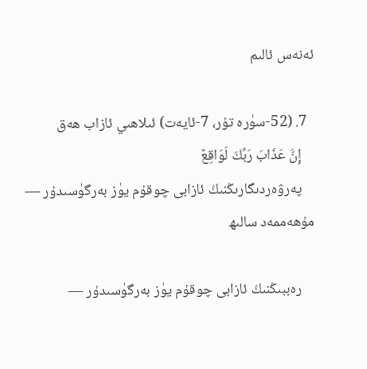ئەنەس ئالىم

  7. (52-سۈرە تۇر، 7-ئايەت) ئىلاھىي ئازاب ھەق
    إِنَّ عَذَابَ رَبِّكَ لَوَاقِعٌ
    پەرۋەردىگارىڭنىڭ ئازابى چوقۇم يۈز بەرگۈسىدۇر — مۇھەممەد سالىھ

    رەببىڭنىڭ ئازابى چوقۇم يۈز بەرگۈسىدۇر —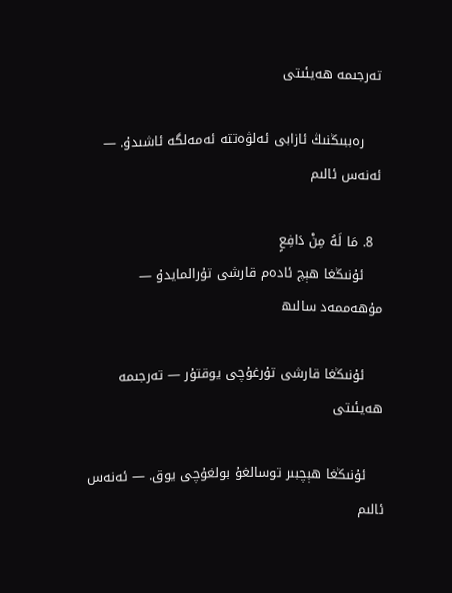تەرجىمە ھەيئىتى

    رەببىڭنىڭ ئازابى ئەلۋەتتە ئەمەلگە ئاشىدۇ. — ئەنەس ئالىم

  8. مَا لَهُ مِنْ دَافِعٍ
    ئۇنىڭغا ھېچ ئادەم قارشى تۇرالمايدۇ — مۇھەممەد سالىھ

    ئۇنىڭغا قارشى تۇرغۇچى يوقتۇر — تەرجىمە ھەيئىتى

    ئۇنىڭغا ھېچبىر توسالغۇ بولغۇچى يوق. — ئەنەس ئالىم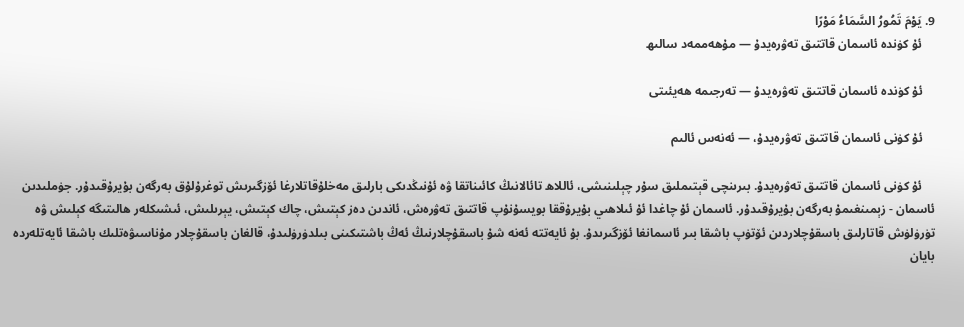9. يَوْمَ تَمُورُ السَّمَاءُ مَوْرًا
    ئۇ كۈندە ئاسمان قاتتىق تەۋرەيدۇ — مۇھەممەد سالىھ

    ئۇ كۈندە ئاسمان قاتتىق تەۋرەيدۇ — تەرجىمە ھەيئىتى

    ئۇ كۈنى ئاسمان قاتتىق تەۋرەيدۇ، — ئەنەس ئالىم

    ئۇ كۈنى ئاسمان قاتتىق تەۋرەيدۇ. بىرىنچى قېتىملىق سۇر چېلىنىشى، ئاللاھ تائالانىڭ كائىناتقا ۋە ئۇنىڭدىكى بارلىق مەخلۇقاتلارغا ئۆزگىرىش توغرۇلۇق بەرگەن بۇيرۇقىدۇر. جۈملىدىن ئاسمان - زېمىنغىمۇ بەرگەن بۇيرۇقىدۇر. ئاسمان ئۇ چاغدا ئۇ ئىلاھىي بۇيرۇققا بويسۇنۇپ قاتتىق تەۋرەش، ئاندىن دەز كېتىش، چاك كېتىش، يېرىلىش، ئىشىكلەر ھالىتىگە كېلىش ۋە تۈرۈلۈش قاتارلىق باسقۇچلاردىن ئۆتۈپ باشقا بىر ئاسمانغا ئۆزگىرىدۇ. بۇ ئايەتتە ئەنە شۇ باسقۇچلارنىڭ ئەڭ باشتىكىنى بىلدۈرۈلىدۇ، قالغان باسقۇچلار مۇناسىۋەتلىك باشقا ئايەتلەردە بايان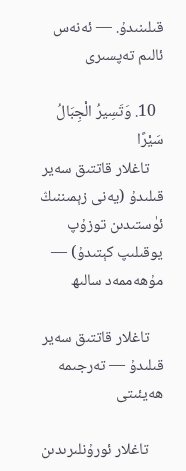قىلىنىدۇ. — ئەنەس ئالىم تەپسىرى

  10. وَتَسِيرُ الْجِبَالُ سَيْرًا
    تاغلار قاتتىق سەير قىلىدۇ (يەنى زېمىننىڭ ئۈستىدىن توزۇپ يوقىلىپ كېتىدۇ) — مۇھەممەد سالىھ

    تاغلار قاتتىق سەير قىلىدۇ — تەرجىمە ھەيئىتى

    تاغلار ئورۇنلىرىدىن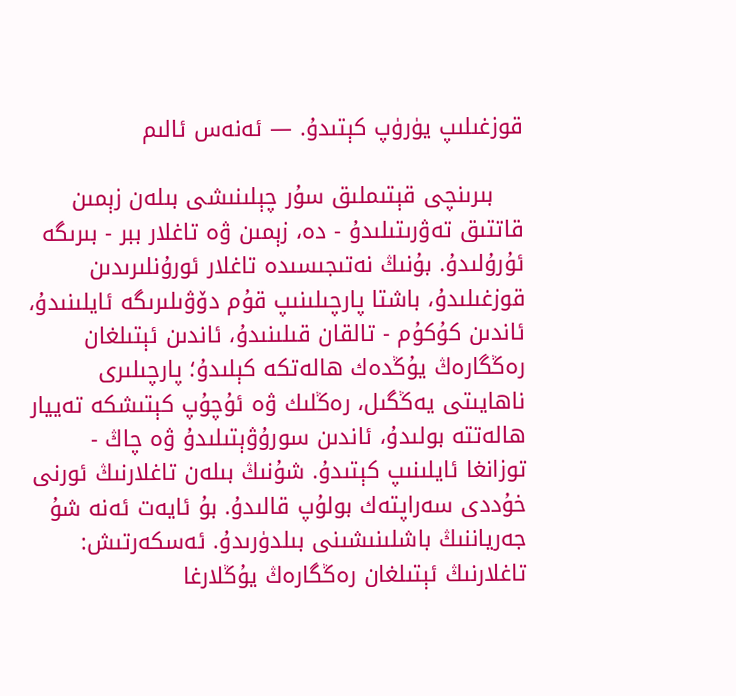قوزغىلىپ يۈرۈپ كېتىدۇ. — ئەنەس ئالىم

    بىرىنچى قېتىملىق سۇر چېلىنىشى بىلەن زېمىن قاتتىق تەۋرىتىلىدۇ - دە، زېمىن ۋە تاغلار ببر - بىرىگە ئۇرۇلىدۇ. بۇنىڭ نەتىجىسىدە تاغلار ئورۇنلىرىدىن قوزغىلىدۇ، باشتا پارچىلىنىپ قۇم دۆۋىلىرىگە ئايلىنىدۇ، ئاندىن كۇكۇم - تالقان قىلىنىدۇ، ئاندىن ئېتىلغان رەڭگارەڭ يۇڭدەك ھالەتكە كېلىدۇ؛ پارچىلىرى ناھايىتى يەڭگىل، رەڭلىك ۋە ئۇچۇپ كېتىشكە تەييار ھالەتتە بولىدۇ، ئاندىن سورۇۋېتىلىدۇ ۋە چاڭ - توزانغا ئايلىنىپ كېتىدۇ. شۇنىڭ بىلەن تاغلارنىڭ ئورنى خۇددى سەراپتەك بولۇپ قالىدۇ. بۇ ئايەت ئەنە شۇ جەرياننىڭ باشلىنىشىنى بىلدۈرىدۇ. ئەسكەرتىش: تاغلارنىڭ ئېتىلغان رەڭگارەڭ يۇڭلارغا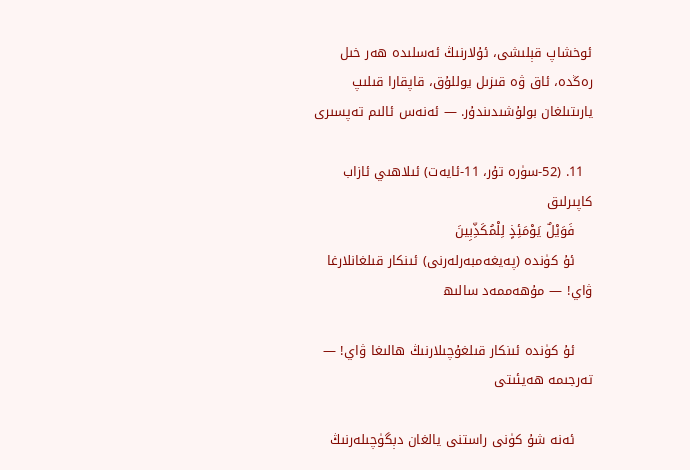ئوخشاپ قېلىشى، ئۇلارنىڭ ئەسلىدە ھەر خىل رەڭدە، ئاق ۋە قىزىل يوللۇق، قاپقارا قىلىپ يارىتىلغان بولۇشىدىندۇر. — ئەنەس ئالىم تەپسىرى

  11. (52-سۈرە تۇر، 11-ئايەت) ئىلاھىي ئازاب كاپىرلىق
    فَوَيْلٌ يَوْمَئِذٍ لِلْمُكَذِّبِينَ
    ئۇ كۈندە (پەيغەمبەرلەرنى) ئىنكار قىلغانلارغا ۋاي! — مۇھەممەد سالىھ

    ئۇ كۈندە ئىنكار قىلغۇچىلارنىڭ ھالىغا ۋاي! — تەرجىمە ھەيئىتى

    ئەنە شۇ كۈنى راستنى يالغان دېگۈچىلەرنىڭ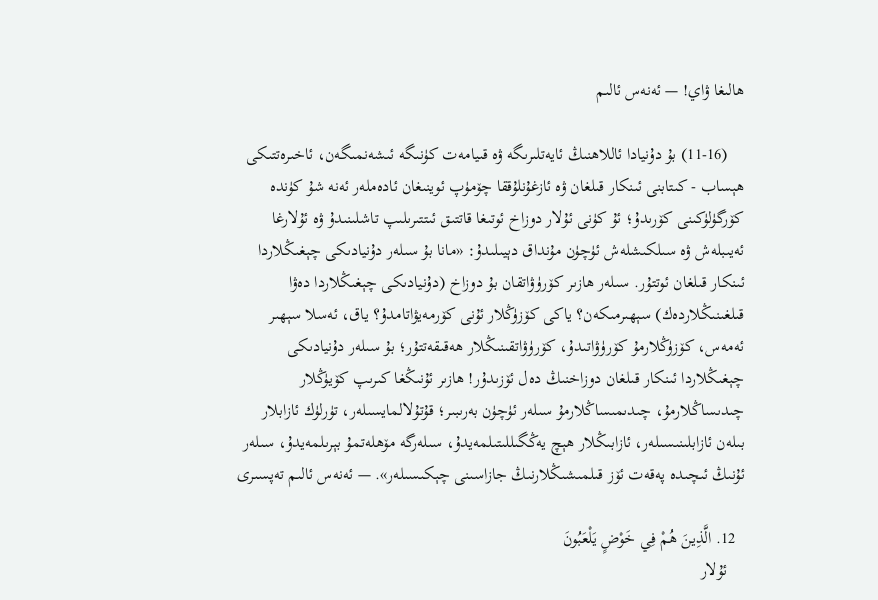ھالىغا ۋاي! — ئەنەس ئالىم

    (11-16) بۇ دۇنيادا ئاللاھنىڭ ئايەتلىرىگە ۋە قىيامەت كۈنىگە ئىشەنمىگەن، ئاخىرەتتىكى ھېساب - كىتابنى ئىنكار قىلغان ۋە ئازغۇنلۇققا چۆمۈپ ئوينىغان ئادەملەر ئەنە شۇ كۈندە كۆرگۈلۈكىنى كۆرىدۇ؛ ئۇ كۈنى ئۇلار دوزاخ ئوتىغا قاتتىق ئىتتىرىلىپ تاشلىنىدۇ ۋە ئۇلارغا ئەيىبلەش ۋە سىلكىشلەش ئۈچۈن مۇنداق دېيىلىدۇ: «مانا بۇ سىلەر دۇنيادىكى چېغىڭلاردا ئىنكار قىلغان ئوتتۇر. سىلەر ھازىر كۆرۈۋاتقان بۇ دوزاخ (دۇنيادىكى چېغىڭلاردا دەۋا قىلغىنىڭلاردەك) سېھىرمىكەن؟ ياكى كۆزۈڭلار ئۇنى كۆرمەيۋاتامدۇ؟ ياق، ئەسلا سېھىر ئەمەس، كۆزۈڭلارمۇ كۆرۈۋاتىدۇ، كۆرۈۋاتقىنىڭلار ھەقىقەتتۇر؛ بۇ سىلەر دۇنيادىكى چېغىڭلاردا ئىنكار قىلغان دوزاخنىڭ دەل ئۆزىدۇر! ھازىر ئۇنىڭغا كىرىپ كۆيۈڭلار چىدىساڭلارمۇ، چىدىمىساڭلارمۇ سىلەر ئۈچۈن بەرىبىر؛ قۇتۇلالمايسىلەر، تۈرلۈك ئازابلار بىلەن ئازابلىنىسىلەر، ئازابىڭلار ھېچ يەڭگىللىتىلمەيدۇ، سىلەرگە مۆھلەتمۇ بېرىلمەيدۇ، سىلەر ئۇنىڭ ئىچىدە پەقەت ئۆز قىلمىشىڭلارنىڭ جازاسىنى چېكىسىلەر». — ئەنەس ئالىم تەپسىرى

  12. الَّذِينَ هُمْ فِي خَوْضٍ يَلْعَبُونَ
    ئۇلار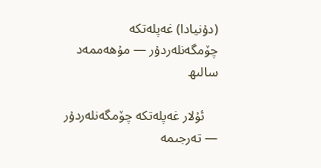(دۇنيادا) غەپلەتكە چۆمگەنلەردۇر — مۇھەممەد سالىھ

    ئۇلار غەپلەتكە چۆمگەنلەردۇر — تەرجىمە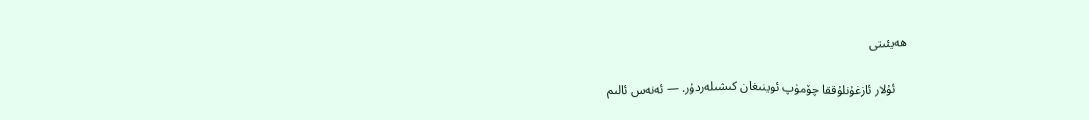ھەيئىتى

    ئۇلار ئازغۇنلۇققا چۆمۈپ ئوينىغان كىشىلەردۇر. — ئەنەس ئالىم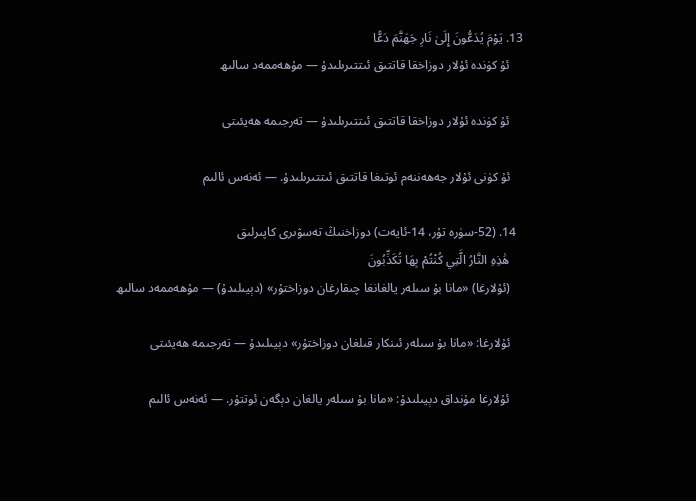13. يَوْمَ يُدَعُّونَ إِلَىٰ نَارِ جَهَنَّمَ دَعًّا
    ئۇ كۈندە ئۇلار دوزاخقا قاتتىق ئىتتىرىلىدۇ — مۇھەممەد سالىھ

    ئۇ كۈندە ئۇلار دوزاخقا قاتتىق ئىتتىرىلىدۇ — تەرجىمە ھەيئىتى

    ئۇ كۈنى ئۇلار جەھەننەم ئوتىغا قاتتىق ئىتتىرىلىدۇ. — ئەنەس ئالىم

  14. (52-سۈرە تۇر، 14-ئايەت) دوزاخنىڭ تەسۋىرى كاپىرلىق
    هَٰذِهِ النَّارُ الَّتِي كُنْتُمْ بِهَا تُكَذِّبُونَ
    (ئۇلارغا) «مانا بۇ سىلەر يالغانغا چىقارغان دوزاختۇر» (دېيىلىدۇ) — مۇھەممەد سالىھ

    ئۇلارغا: «مانا بۇ سىلەر ئىنكار قىلغان دوزاختۇر» دېيىلىدۇ — تەرجىمە ھەيئىتى

    ئۇلارغا مۇنداق دېيىلىدۇ: «مانا بۇ سىلەر يالغان دېگەن ئوتتۇر. — ئەنەس ئالىم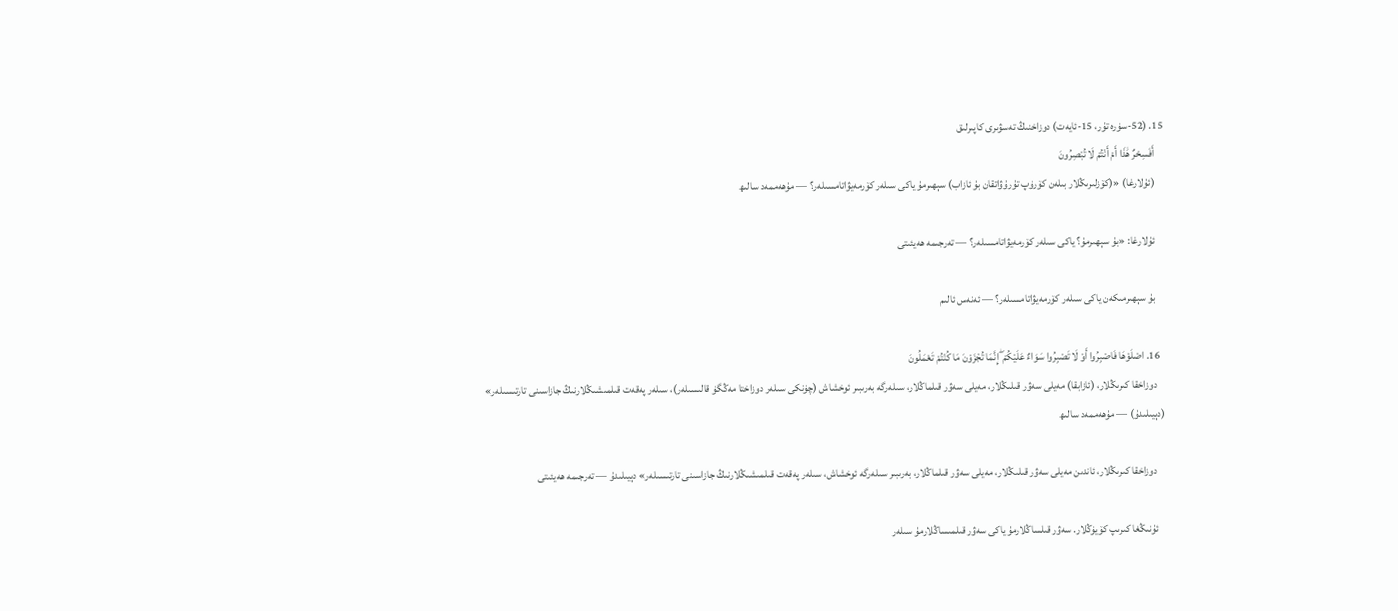15. (52-سۈرە تۇر، 15-ئايەت) دوزاخنىڭ تەسۋىرى كاپىرلىق
    أَفَسِحْرٌ هَٰذَا أَمْ أَنْتُمْ لَا تُبْصِرُونَ
    (ئۇلارغا) «(كۆزلىرىڭلار بىلەن كۆرۈپ تۇرۇۋاتقان بۇ ئازاب) سېھىرمۇ ياكى سىلەر كۆرمەيۋاتامسىلەر؟ — مۇھەممەد سالىھ

    ئۇلارغا: «بۇ سېھىرمۇ؟ ياكى سىلەر كۆرمەيۋاتامسىلەر؟ — تەرجىمە ھەيئىتى

    بۇ سېھىرمىكەن ياكى سىلەر كۆرمەيۋاتامسىلەر؟ — ئەنەس ئالىم

  16. اصْلَوْهَا فَاصْبِرُوا أَوْ لَا تَصْبِرُوا سَوَاءٌ عَلَيْكُمْ ۖ إِنَّمَا تُجْزَوْنَ مَا كُنْتُمْ تَعْمَلُونَ
    دوزاخقا كىرىڭلار، (ئازابقا) مەيلى سەۋر قىلىڭلار، مەيلى سەۋر قىلماڭلار، سىلەرگە بەرىبىر ئوخشاش (چۈنكى سىلەر دوزاختا مەڭگۈ قالىسىلەر)، سىلەر پەقەت قىلمىشىڭلارنىڭ جازاسىنى تارتىسىلەر» (دېيىلىدۇ) — مۇھەممەد سالىھ

    دوزاخقا كىرىڭلار، ئاندىن مەيلى سەۋر قىلىڭلار، مەيلى سەۋر قىلماڭلار، بەرىبىر سىلەرگە ئوخشاش، سىلەر پەقەت قىلمىشىڭلارنىڭ جازاسىنى تارتىسىلەر» دېيىلىدۇ — تەرجىمە ھەيئىتى

    ئۇنىڭغا كىرىپ كۆيۈڭلار. سەۋر قىلساڭلارمۇ ياكى سەۋر قىلمىساڭلارمۇ سىلەر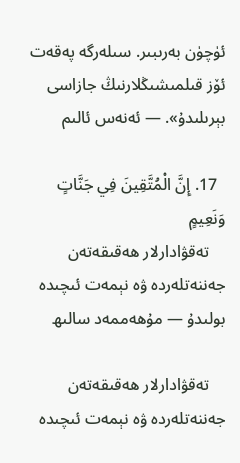ئۈچۈن بەرىبىر. سىلەرگە پەقەت ئۆز قىلمىشىڭلارنىڭ جازاسى بېرىلىدۇ». — ئەنەس ئالىم

  17. إِنَّ الْمُتَّقِينَ فِي جَنَّاتٍ وَنَعِيمٍ
    تەقۋادارلار ھەقىقەتەن جەننەتلەردە ۋە نېمەت ئىچىدە بولىدۇ — مۇھەممەد سالىھ

    تەقۋادارلار ھەقىقەتەن جەننەتلەردە ۋە نېمەت ئىچىدە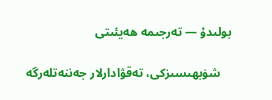بولىدۇ — تەرجىمە ھەيئىتى

    شۈبھىسىزكى، تەقۋادارلار جەننەتلەرگە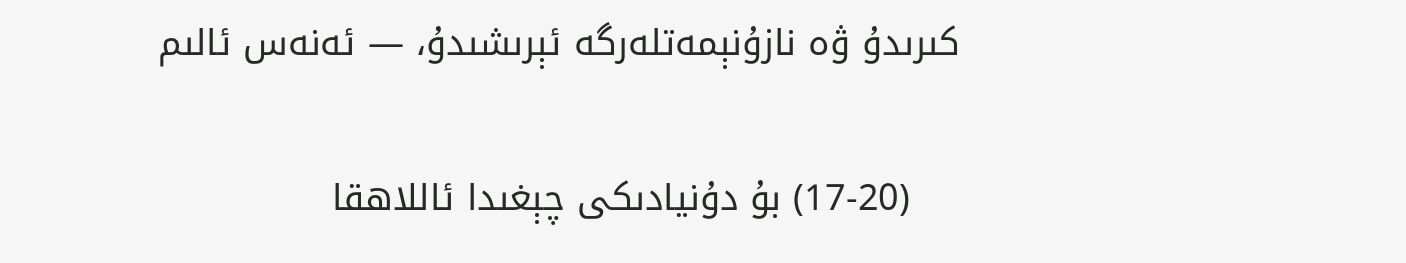كىرىدۇ ۋە نازۇنېمەتلەرگە ئېرىشىدۇ، — ئەنەس ئالىم

    (17-20) بۇ دۇنيادىكى چېغىدا ئاللاھقا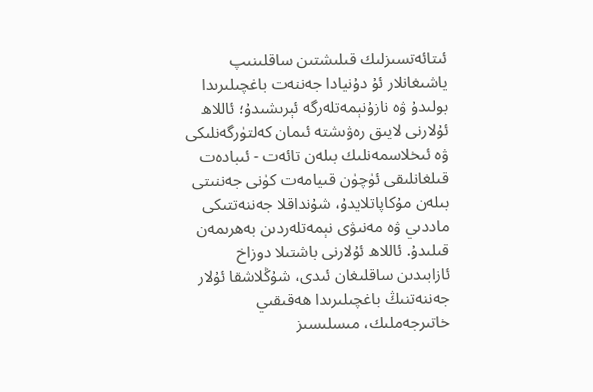ئىتائەتسىزلىك قىلىشتىن ساقلىنىپ ياشىغانلار ئۇ دۇنيادا جەننەت باغچىلىرىدا بولىدۇ ۋە نازۇنېمەتلەرگە ئېرىشىدۇ؛ ئاللاھ ئۇلارنى لايىق رەۋىشتە ئىمان كەلتۈرگەنلىكى ۋە ئىخلاسمەنلىك بىلەن تائەت - ئىبادەت قىلغانلىقى ئۈچۈن قىيامەت كۈنى جەننىتى بىلەن مۇكاپاتلايدۇ، شۇنداقلا جەننەتتىكى ماددىي ۋە مەنىۋى نېمەتلەردىن بەھرىمەن قىلىدۇ. ئاللاھ ئۇلارنى باشتىلا دوزاخ ئازابىدىن ساقلىغان ئىدى، شۇڭلاشقا ئۇلار جەننەتنىڭ باغچىلىرىدا ھەقىقىي خاتىرجەملىك، مىسلىسىز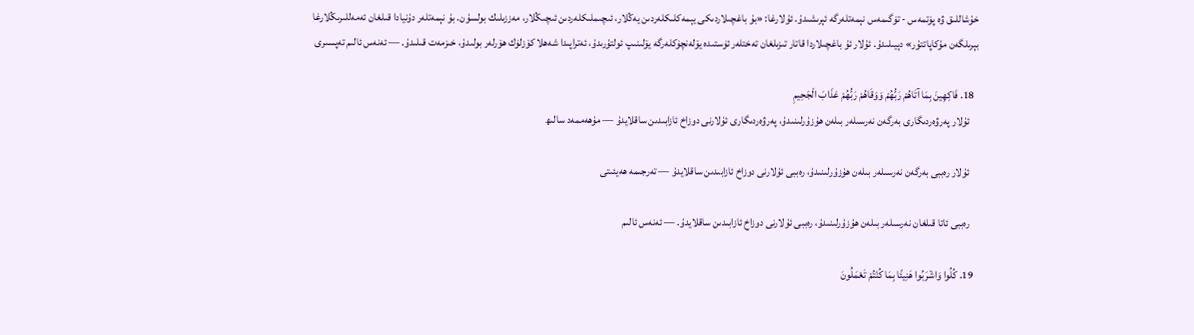خۇشاللىق ۋە پۈتمەس - تۈگىمەس نېمەتلەرگە ئېرىشىدۇ. ئۇلارغا: «بۇ باغچىلاردىكى يېمەكلىكلەردىن يەڭلار، ئىچىملىكلەردىن ئىچىڭلار، مەززىلىك بولسۇن. بۇ نېمەتلەر دۇنيادا قىلغان ئەمەللىرىڭلارغا بېرىلگەن مۇكاپاتتۇر» دېيىلىدۇ. ئۇلار ئۇ باغچىلاردا قاتار تىزىلغان تەختلەر ئۈستىدە يۆلەنچۈكلەرگە يۆلىنىپ ئولتۇرىدۇ، ئەتراپىدا شەھلا كۆزلۈك ھۆرلەر بولىدۇ، خىزمەت قىلىدۇ. — ئەنەس ئالىم تەپسىرى

  18. فَاكِهِينَ بِمَا آتَاهُمْ رَبُّهُمْ وَوَقَاهُمْ رَبُّهُمْ عَذَابَ الْجَحِيمِ
    ئۇلار پەرۋەردىگارى بەرگەن نەرسىلەر بىلەن ھۇزۇرلىنىدۇ، پەرۋەردىگارى ئۇلارنى دوزاخ ئازابىدىن ساقلايدۇ — مۇھەممەد سالىھ

    ئۇلار رەببى بەرگەن نەرسىلەر بىلەن ھۇزۇرلىنىدۇ، رەببى ئۇلارنى دوزاخ ئازابىدىن ساقلايدۇ — تەرجىمە ھەيئىتى

    رەببى ئاتا قىلغان نەرسىلەر بىلەن ھۇزۇرلىنىدۇ، رەببى ئۇلارنى دوزاخ ئازابىدىن ساقلايدۇ. — ئەنەس ئالىم

  19. كُلُوا وَاشْرَبُوا هَنِيئًا بِمَا كُنْتُمْ تَعْمَلُونَ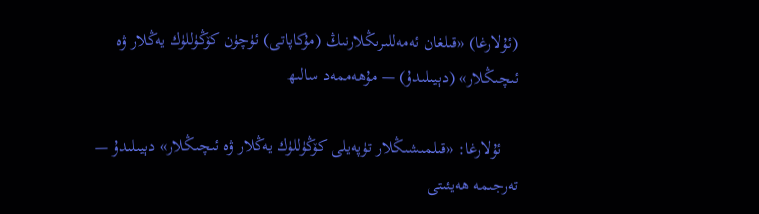(ئۇلارغا) «قىلغان ئەمەللىرىڭلارنىڭ (مۇكاپاتى) ئۈچۈن كۆڭۈللۈك يەڭلار ۋە ئىچىڭلار» (دېيىلىدۇ) — مۇھەممەد سالىھ

    ئۇلارغا: «قىلمىشىڭلار تۈپەيلى كۆڭۈللۈك يەڭلار ۋە ئىچىڭلار» دېيىلىدۇ — تەرجىمە ھەيئىتى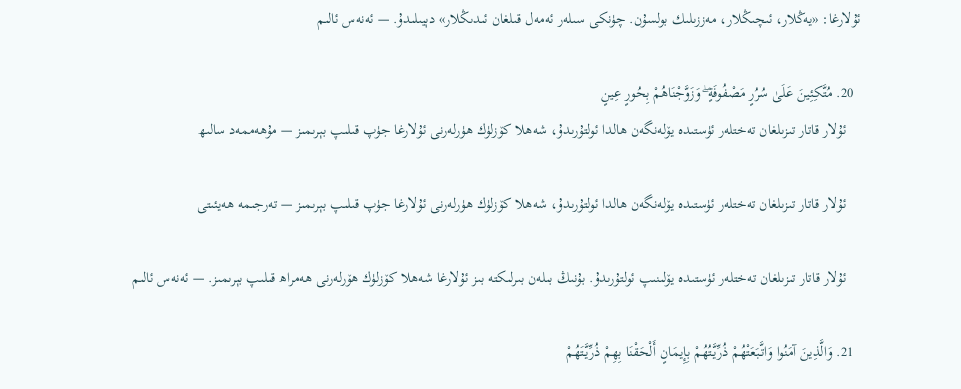ئۇلارغا: «يەڭلار، ئىچىڭلار، مەززىلىك بولسۇن. چۈنكى سىلەر ئەمەل قىلغان ئىدىڭلار» دېيىلىدۇ. — ئەنەس ئالىم

  20. مُتَّكِئِينَ عَلَىٰ سُرُرٍ مَصْفُوفَةٍ ۖ وَزَوَّجْنَاهُمْ بِحُورٍ عِينٍ
    ئۇلار قاتار تىزىلغان تەختلەر ئۈستىدە يۆلەنگەن ھالدا ئولتۇرىدۇ، شەھلا كۆزلۈك ھۈرلەرنى ئۇلارغا جۈپ قىلىپ بېرىمىز — مۇھەممەد سالىھ

    ئۇلار قاتار تىزىلغان تەختلەر ئۈستىدە يۆلەنگەن ھالدا ئولتۇرىدۇ، شەھلا كۆزلۈك ھۈرلەرنى ئۇلارغا جۈپ قىلىپ بېرىمىز — تەرجىمە ھەيئىتى

    ئۇلار قاتار تىزىلغان تەختلەر ئۈستىدە يۆلىنىپ ئولتۇرىدۇ. بۇنىڭ بىلەن بىرلىكتە بىز ئۇلارغا شەھلا كۆزلۈك ھۆرلەرنى ھەمراھ قىلىپ بېرىمىز. — ئەنەس ئالىم

  21. وَالَّذِينَ آمَنُوا وَاتَّبَعَتْهُمْ ذُرِّيَّتُهُمْ بِإِيمَانٍ أَلْحَقْنَا بِهِمْ ذُرِّيَّتَهُمْ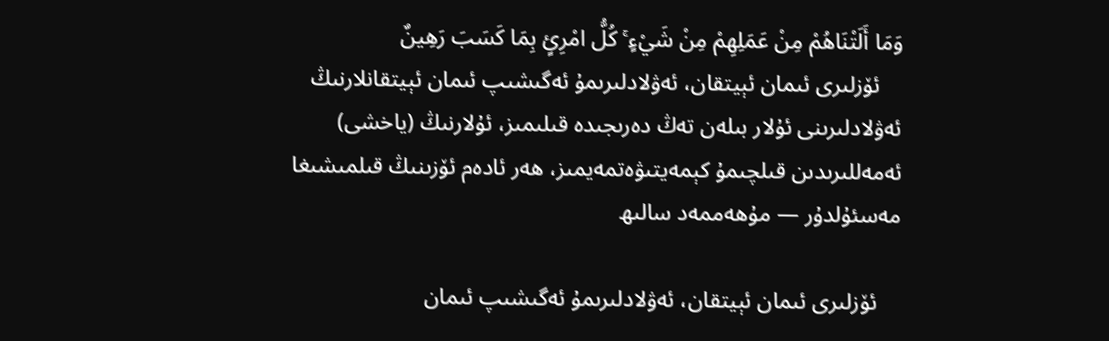وَمَا أَلَتْنَاهُمْ مِنْ عَمَلِهِمْ مِنْ شَيْءٍ ۚ كُلُّ امْرِئٍ بِمَا كَسَبَ رَهِينٌ
    ئۆزلىرى ئىمان ئېيتقان، ئەۋلادلىرىمۇ ئەگىشىپ ئىمان ئېيتقانلارنىڭ ئەۋلادلىرىنى ئۇلار بىلەن تەڭ دەرىجىدە قىلىمىز، ئۇلارنىڭ (ياخشى) ئەمەللىرىدىن قىلچىمۇ كېمەيتىۋەتمەيمىز، ھەر ئادەم ئۆزىنىڭ قىلمىشىغا مەسئۇلدۇر — مۇھەممەد سالىھ

    ئۆزلىرى ئىمان ئېيتقان، ئەۋلادلىرىمۇ ئەگىشىپ ئىمان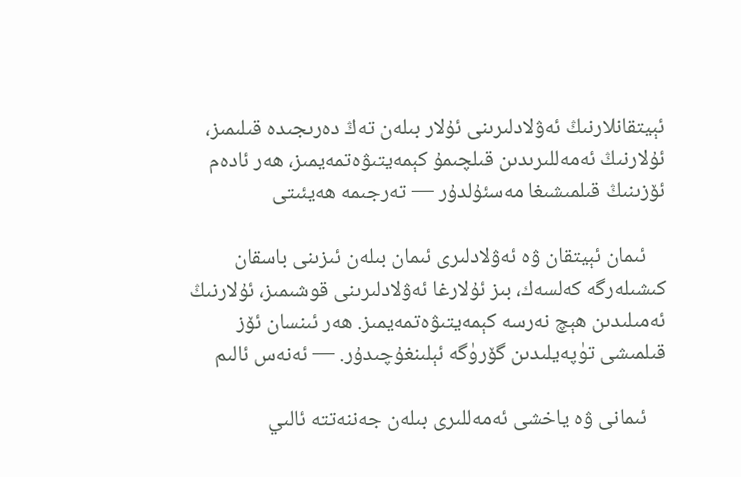ئېيتقانلارنىڭ ئەۋلادلىرىنى ئۇلار بىلەن تەڭ دەرىجىدە قىلىمىز، ئۇلارنىڭ ئەمەللىرىدىن قىلچىمۇ كېمەيتىۋەتمەيمىز، ھەر ئادەم ئۆزىنىڭ قىلمىشىغا مەسئۇلدۇر — تەرجىمە ھەيئىتى

    ئىمان ئېيتقان ۋە ئەۋلادلىرى ئىمان بىلەن ئىزىنى باسقان كىشىلەرگە كەلسەك، بىز ئۇلارغا ئەۋلادلىرىنى قوشىمىز، ئۇلارنىڭ ئەمىلىدىن ھېچ نەرسە كېمەيتىۋەتمەيمىز. ھەر ئىنسان ئۆز قىلمىشى تۈپەيلىدىن گۆرۈگە ئېلىنغۇچىدۇر. — ئەنەس ئالىم

    ئىمانى ۋە ياخشى ئەمەللىرى بىلەن جەننەتتە ئالىي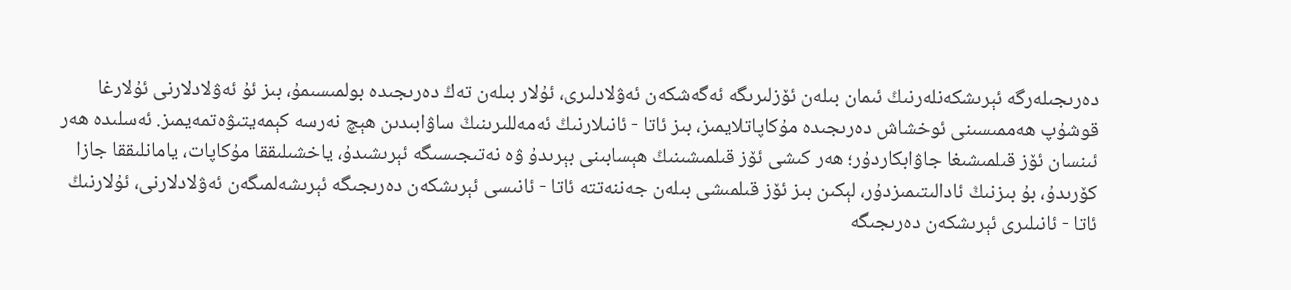دەرىجىلەرگە ئېرىشكەنلەرنىڭ ئىمان بىلەن ئۆزلىرىگە ئەگەشكەن ئەۋلادلىرى، ئۇلار بىلەن تەڭ دەرىجىدە بولمىسىمۇ، بىز ئۇ ئەۋلادلارنى ئۇلارغا قوشۇپ ھەممىسىنى ئوخشاش دەرىجىدە مۇكاپاتلايمىز، بىز ئاتا - ئانىلارنىڭ ئەمەللىرىنىڭ ساۋابىدىن ھېچ نەرسە كېمەيتىۋەتمەيمىز. ئەسلىدە ھەر ئىنسان ئۆز قىلمىشىغا جاۋابكاردۇر؛ ھەر كىشى ئۆز قىلمىشىنىڭ ھېسابىنى بېرىدۇ ۋە نەتىجىسىگە ئېرىشىدۇ، ياخشىلىققا مۇكاپات، يامانلىققا جازا كۆرىدۇ، بۇ بىزنىڭ ئادالىتىمىزدۇر، لېكىن بىز ئۆز قىلمىشى بىلەن جەننەتتە ئاتا - ئانىسى ئېرىشكەن دەرىجىگە ئېرىشەلمىگەن ئەۋلادلارنى، ئۇلارنىڭ ئاتا - ئانىلىرى ئېرىشكەن دەرىجىگە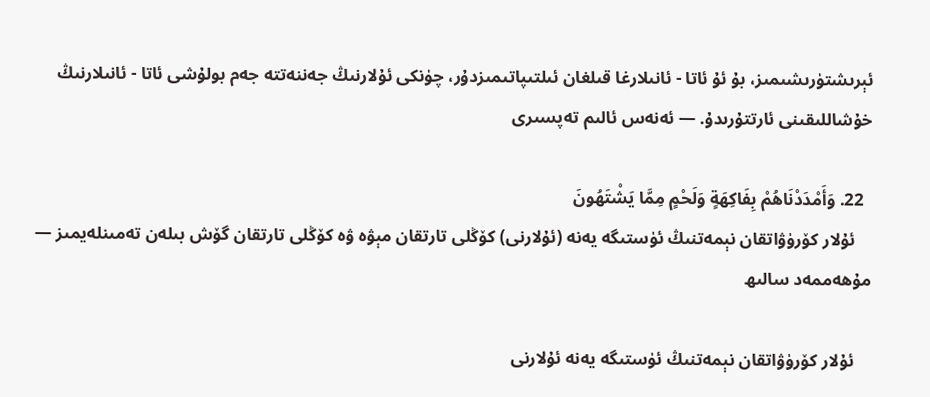ئېرىشتۈرىشىمىز، بۇ ئۇ ئاتا - ئانىلارغا قىلغان ئىلتىپاتىمىزدۇر، چۈنكى ئۇلارنىڭ جەننەتتە جەم بولۇشى ئاتا - ئانىلارنىڭ خۇشاللىقىنى ئارتتۇرىدۇ. — ئەنەس ئالىم تەپسىرى

  22. وَأَمْدَدْنَاهُمْ بِفَاكِهَةٍ وَلَحْمٍ مِمَّا يَشْتَهُونَ
    ئۇلار كۆرۈۋاتقان نېمەتنىڭ ئۈستىگە يەنە (ئۇلارنى) كۆڭلى تارتقان مېۋە ۋە كۆڭلى تارتقان گۆش بىلەن تەمىنلەيمىز — مۇھەممەد سالىھ

    ئۇلار كۆرۈۋاتقان نېمەتنىڭ ئۈستىگە يەنە ئۇلارنى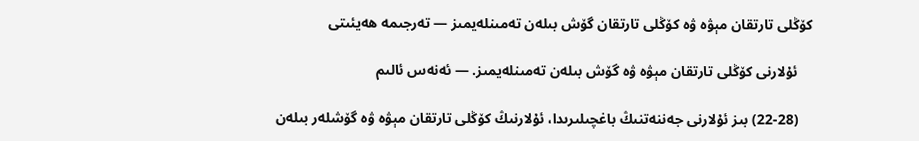كۆڭلى تارتقان مېۋە ۋە كۆڭلى تارتقان گۆش بىلەن تەمىنلەيمىز — تەرجىمە ھەيئىتى

    ئۇلارنى كۆڭلى تارتقان مېۋە ۋە گۆش بىلەن تەمىنلەيمىز. — ئەنەس ئالىم

    (22-28) بىز ئۇلارنى جەننەتنىڭ باغچىلىرىدا، ئۇلارنىڭ كۆڭلى تارتقان مېۋە ۋە گۆشلەر بىلەن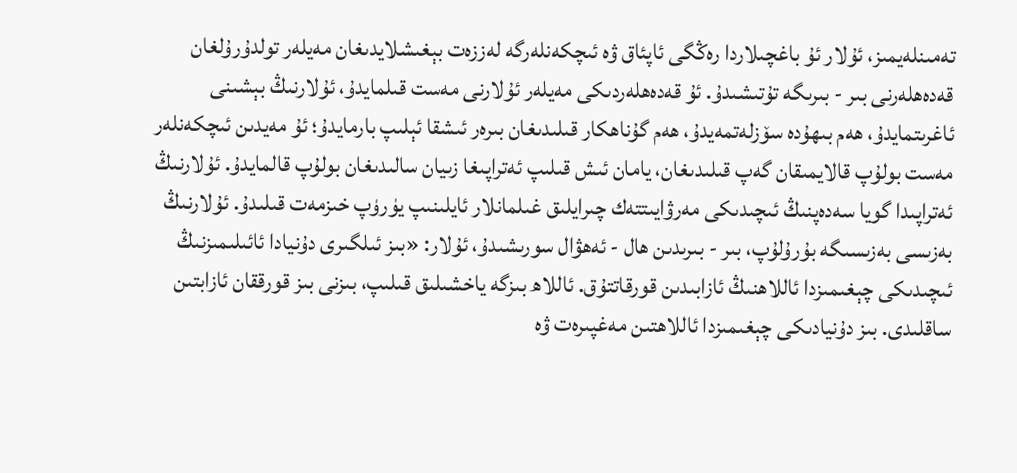تەمىنلەيمىز، ئۇلار ئۇ باغچىلاردا رەڭگى ئاپئاق ۋە ئىچكەنلەرگە لەززەت بېغىشلايدىغان مەيلەر تولدۇرۇلغان قەدەھلەرنى بىر - بىرىگە تۇتىشىدۇ. ئۇ قەدەھلەردىكى مەيلەر ئۇلارنى مەست قىلمايدۇ، ئۇلارنىڭ بېشىنى ئاغرىتمايدۇ، ھەم بىھۇدە سۆزلەتمەيدۇ، ھەم گۇناھكار قىلىدىغان بىرەر ئىشقا ئېلىپ بارمايدۇ؛ ئۇ مەيدىن ئىچكەنلەر مەست بولۇپ قالايمىقان گەپ قىلىدىغان، يامان ئىش قىلىپ ئەتراپىغا زىيان سالىدىغان بولۇپ قالمايدۇ. ئۇلارنىڭ ئەتراپىدا گويا سەدەپنىڭ ئىچىدىكى مەرۋايىتتەك چىرايلىق غىلمانلار ئايلىنىپ يۈرۈپ خىزمەت قىلىدۇ. ئۇلارنىڭ بەزىسى بەزىسىگە بۇرۇلۇپ، بىر - بىرىدىن ھال - ئەھۋال سورىشىدۇ، ئۇلار: «بىز ئىلگىرى دۇنيادا ئائىلىمىزنىڭ ئىچىدىكى چېغىمىزدا ئاللاھنىڭ ئازابىدىن قورقاتتۇق. ئاللاھ بىزگە ياخشىلىق قىلىپ، بىزنى بىز قورققان ئازابتىن ساقلىدى. بىز دۇنيادىكى چېغىمىزدا ئاللاھتىن مەغپىرەت ۋە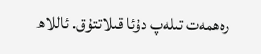رەھمەت تىلەپ دۇئا قىلاتتۇق. ئاللاھ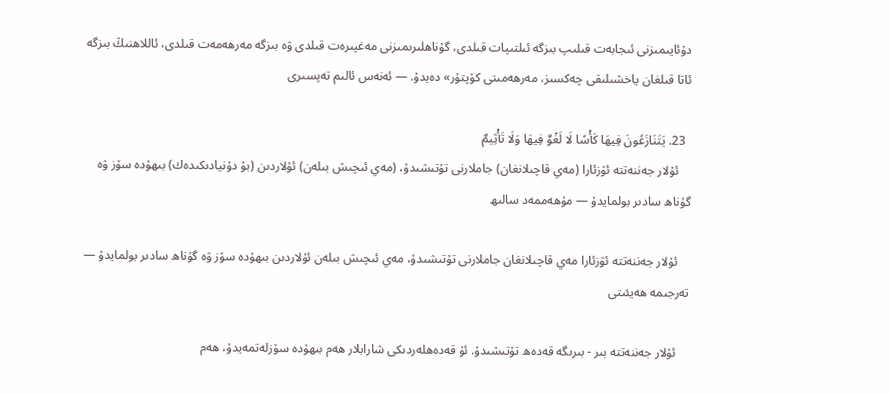دۇئايىمىزنى ئىجابەت قىلىپ بىزگە ئىلتىپات قىلدى، گۇناھلىرىمىزنى مەغپىرەت قىلدى ۋە بىزگە مەرھەمەت قىلدى، ئاللاھنىڭ بىزگە ئاتا قىلغان ياخشىلىقى چەكسىز، مەرھەمىتى كۆپتۇر» دەيدۇ. — ئەنەس ئالىم تەپسىرى

  23. يَتَنَازَعُونَ فِيهَا كَأْسًا لَا لَغْوٌ فِيهَا وَلَا تَأْثِيمٌ
    ئۇلار جەننەتتە ئۆزئارا (مەي قاچىلانغان) جاملارنى تۇتىشىدۇ، (مەي ئىچىش بىلەن) ئۇلاردىن (بۇ دۇنيادىكىدەك) بىھۇدە سۆز ۋە گۇناھ سادىر بولمايدۇ — مۇھەممەد سالىھ

    ئۇلار جەننەتتە ئۆزئارا مەي قاچىلانغان جاملارنى تۇتىشىدۇ، مەي ئىچىش بىلەن ئۇلاردىن بىھۇدە سۆز ۋە گۇناھ سادىر بولمايدۇ — تەرجىمە ھەيئىتى

    ئۇلار جەننەتتە بىر - بىرىگە قەدەھ تۇتىشىدۇ. ئۇ قەدەھلەردىكى شارابلار ھەم بىھۇدە سۆزلەتمەيدۇ، ھەم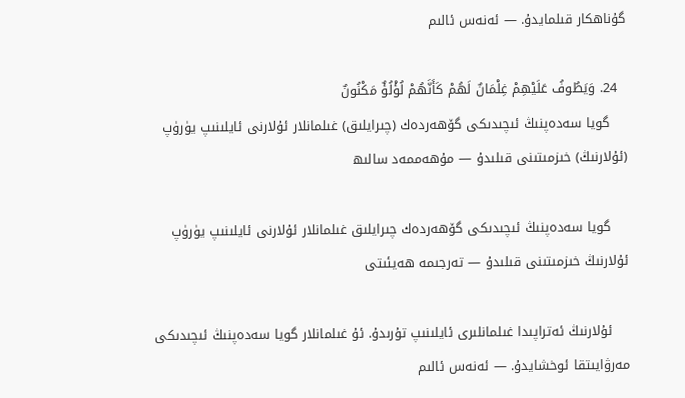گۇناھكار قىلمايدۇ. — ئەنەس ئالىم

  24. وَيَطُوفُ عَلَيْهِمْ غِلْمَانٌ لَهُمْ كَأَنَّهُمْ لُؤْلُؤٌ مَكْنُونٌ
    گويا سەدەپنىڭ ئىچىدىكى گۆھەردەك (چىرايلىق) غىلمانلار ئۇلارنى ئايلىنىپ يۈرۈپ (ئۇلارنىڭ) خىزمىتىنى قىلىدۇ — مۇھەممەد سالىھ

    گويا سەدەپنىڭ ئىچىدىكى گۆھەردەك چىرايلىق غىلمانلار ئۇلارنى ئايلىنىپ يۈرۈپ ئۇلارنىڭ خىزمىتىنى قىلىدۇ — تەرجىمە ھەيئىتى

    ئۇلارنىڭ ئەتراپىدا غىلمانلىرى ئايلىنىپ تۇرىدۇ. ئۇ غىلمانلار گويا سەدەپنىڭ ئىچىدىكى مەرۋايىتقا ئوخشايدۇ. — ئەنەس ئالىم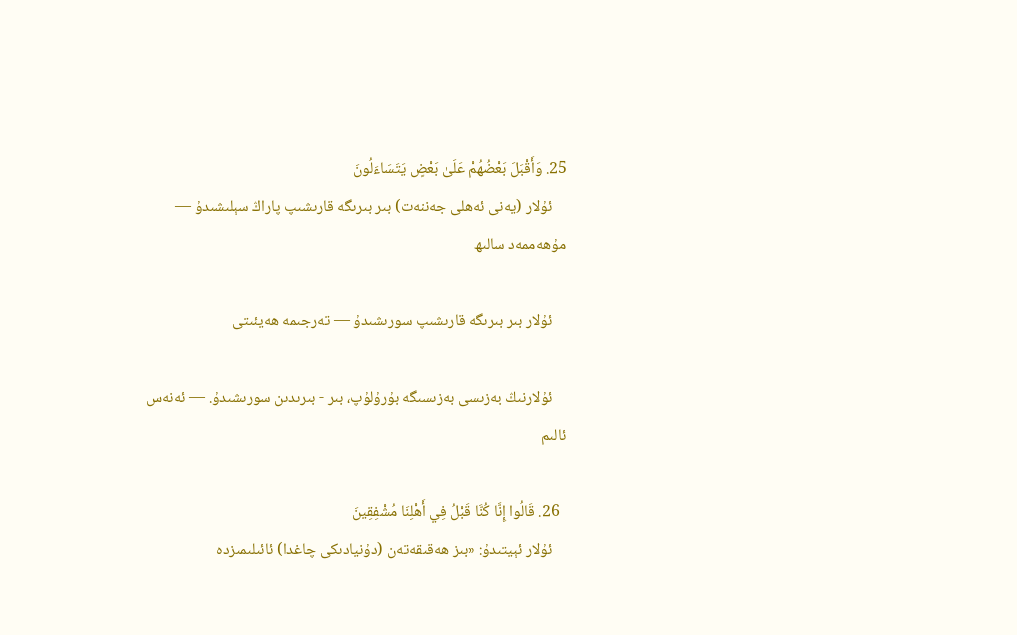25. وَأَقْبَلَ بَعْضُهُمْ عَلَىٰ بَعْضٍ يَتَسَاءَلُونَ
    ئۇلار (يەنى ئەھلى جەننەت) بىر بىرىگە قارىشىپ پاراڭ سېلىشىدۇ — مۇھەممەد سالىھ

    ئۇلار بىر بىرىگە قارىشىپ سورىشىدۇ — تەرجىمە ھەيئىتى

    ئۇلارنىڭ بەزىسى بەزىسىگە بۇرۇلۇپ، بىر - بىرىدىن سورىشىدۇ. — ئەنەس ئالىم

  26. قَالُوا إِنَّا كُنَّا قَبْلُ فِي أَهْلِنَا مُشْفِقِينَ
    ئۇلار ئېيتىدۇ: «بىز ھەقىقەتەن (دۇنيادىكى چاغدا) ئائىلىمىزدە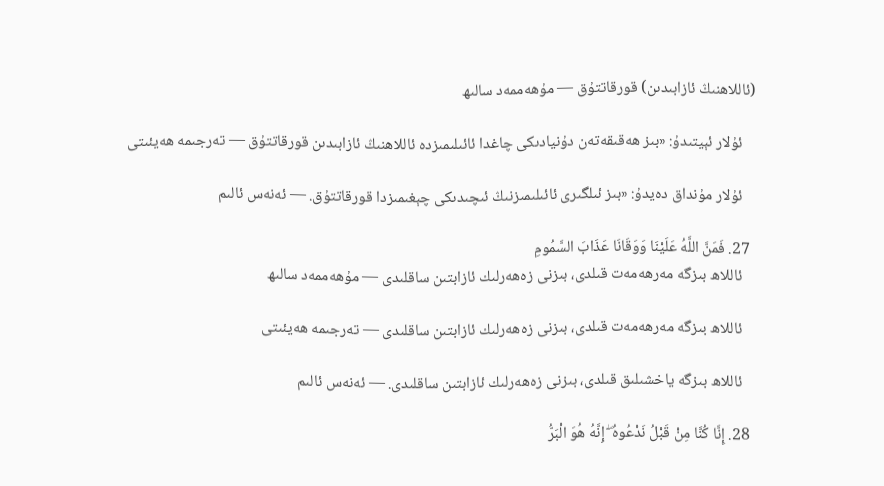(ئاللاھنىڭ ئازابىدىن) قورقاتتۇق — مۇھەممەد سالىھ

    ئۇلار ئېيتىدۇ: «بىز ھەقىقەتەن دۇنيادىكى چاغدا ئائىلىمىزدە ئاللاھنىڭ ئازابىدىن قورقاتتۇق — تەرجىمە ھەيئىتى

    ئۇلار مۇنداق دەيدۇ: «بىز ئىلگىرى ئائىلىمىزنىڭ ئىچىدىكى چېغىمىزدا قورقاتتۇق. — ئەنەس ئالىم

  27. فَمَنَّ اللَّهُ عَلَيْنَا وَوَقَانَا عَذَابَ السَّمُومِ
    ئاللاھ بىزگە مەرھەمەت قىلدى، بىزنى زەھەرلىك ئازابتىن ساقلىدى — مۇھەممەد سالىھ

    ئاللاھ بىزگە مەرھەمەت قىلدى، بىزنى زەھەرلىك ئازابتىن ساقلىدى — تەرجىمە ھەيئىتى

    ئاللاھ بىزگە ياخشىلىق قىلدى، بىزنى زەھەرلىك ئازابتىن ساقلىدى. — ئەنەس ئالىم

  28. إِنَّا كُنَّا مِنْ قَبْلُ نَدْعُوهُ ۖ إِنَّهُ هُوَ الْبَرُّ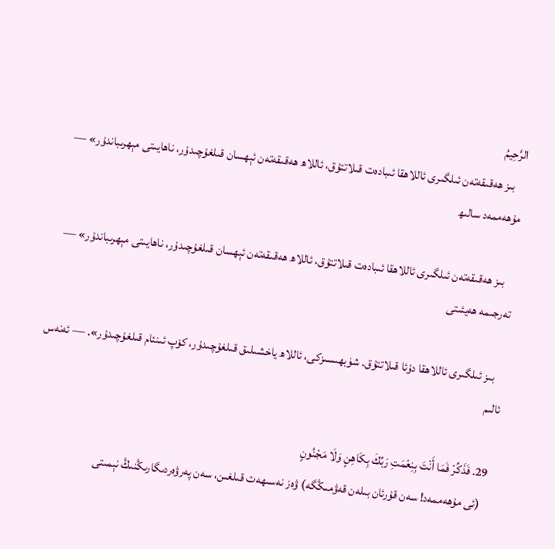الرَّحِيمُ
    بىز ھەقىقەتەن ئىلگىرى ئاللاھقا ئىبادەت قىلاتتۇق، ئاللاھ ھەقىقەتەن ئېھسان قىلغۇچىدۇر، ناھايىتى مېھرىباندۇر» — مۇھەممەد سالىھ

    بىز ھەقىقەتەن ئىلگىرى ئاللاھقا ئىبادەت قىلاتتۇق، ئاللاھ ھەقىقەتەن ئېھسان قىلغۇچىدۇر، ناھايىتى مېھرىباندۇر» — تەرجىمە ھەيئىتى

    بىز ئىلگىرى ئاللاھقا دۇئا قىلاتتۇق. شۈبھىسىزكى، ئاللاھ ياخشىلىق قىلغۇچىدۇر، كۆپ ئىنئام قىلغۇچىدۇر». — ئەنەس ئالىم

  29. فَذَكِّرْ فَمَا أَنْتَ بِنِعْمَتِ رَبِّكَ بِكَاهِنٍ وَلَا مَجْنُونٍ
    (ئى مۇھەممەد! سەن قۇرئان بىلەن قەۋمىڭگە) ۋەز نەسىھەت قىلغىن، سەن پەرۋەردىگارىڭنىڭ نېمىتى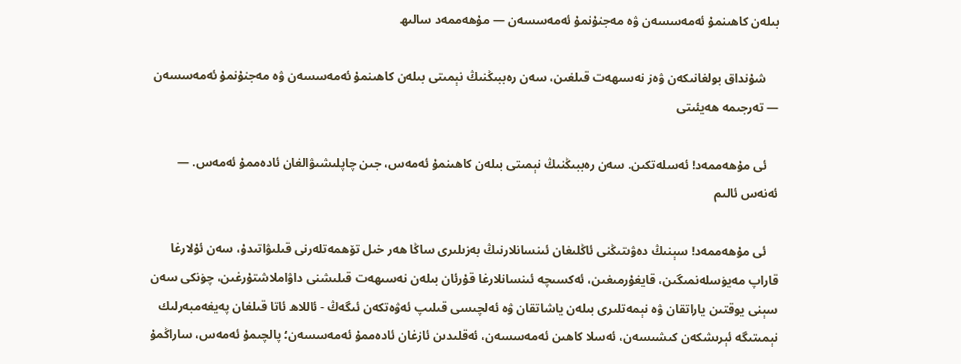بىلەن كاھىنمۇ ئەمەسسەن ۋە مەجنۇنمۇ ئەمەسسەن — مۇھەممەد سالىھ

    شۇنداق بولغانىكەن ۋەز نەسىھەت قىلغىن، سەن رەببىڭنىڭ نېمىتى بىلەن كاھىنمۇ ئەمەسسەن ۋە مەجنۇنمۇ ئەمەسسەن — تەرجىمە ھەيئىتى

    ئى مۇھەممەد! ئەسلەتكىن. سەن رەببىڭنىڭ نېمىتى بىلەن كاھىنمۇ ئەمەس، جىن چاپلىشىۋالغان ئادەممۇ ئەمەس. — ئەنەس ئالىم

    ئى مۇھەممەد! سېنىڭ دەۋىتىڭنى ئاڭلىغان ئىنسانلارنىڭ بەزىلىرى ساڭا ھەر خىل تۆھمەتلەرنى قىلىۋاتىدۇ، سەن ئۇلارغا قاراپ مەيۈسلەنمىگىن، قايغۇرمىغىن، ئەكسىچە ئىنسانلارغا قۇرئان بىلەن نەسىھەت قىلىشنى داۋاملاشتۇرغىن، چۈنكى سەن سېنى يوقتىن ياراتقان ۋە نېمەتلىرى بىلەن ياشاتقان ۋە ئەلچىسى قىلىپ ئەۋەتكەن ئىگەڭ - ئاللاھ ئاتا قىلغان پەيغەمبەرلىك نېمىتىگە ئېرىشكەن كىشىسەن، ئەسلا كاھىن ئەمەسسەن، ئەقلىدىن ئازغان ئادەممۇ ئەمەسسەن؛ پالچىمۇ ئەمەس، ساراڭمۇ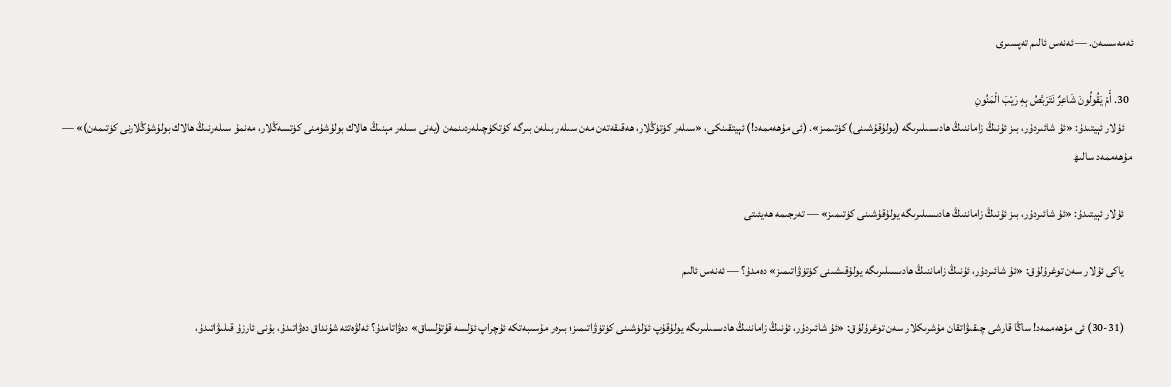ئەمەسسەن. — ئەنەس ئالىم تەپسىرى

  30. أَمْ يَقُولُونَ شَاعِرٌ نَتَرَبَّصُ بِهِ رَيْبَ الْمَنُونِ
    ئۇلار ئېيتىدۇ: «ئۇ شائىردۇر، بىز ئۇنىڭ زاماننىڭ ھادىسىلىرىگە (يولۇقۇشىنى) كۈتىمىز». (ئى مۇھەممەد!) ئېيتقىنكى، «سىلەر كۈتۈڭلار، ھەقىقەتەن مەن سىلەر بىلەن بىرگە كۈتكۈچىلەردىنمەن (يەنى سىلەر مېنىڭ ھالاك بولۇشۇمنى كۈتسەڭلار، مەنمۇ سىلەرنىڭ ھالاك بولۇشۇڭلارنى كۈتىمەن)» — مۇھەممەد سالىھ

    ئۇلار ئېيتىدۇ: «ئۇ شائىردۇر، بىز ئۇنىڭ زاماننىڭ ھادىسىلىرىگە يولۇقۇشىنى كۈتىمىز» — تەرجىمە ھەيئىتى

    ياكى ئۇلار سەن توغرۇلۇق: «ئۇ شائىردۇر، ئۇنىڭ زاماننىڭ ھادىسىلىرىگە يولۇقىشىنى كۈتۈۋاتىمىز» دەمدۇ؟ — ئەنەس ئالىم

    (30-31) ئى مۇھەممەد! ساڭا قارشى چىقىۋاتقان مۇشرىكلار سەن توغرۇلۇق: «ئۇ شائىردۇر، ئۇنىڭ زاماننىڭ ھادىسىلىرىگە يولۇقۇپ ئۆلۈشىنى كۈتۈۋاتىمىز؛ بىرەر مۇسىبەتكە ئۇچراپ ئۆلسە قۇتۇلساق» دەۋاتامدۇ؟ ئەلۋەتتە شۇنداق دەۋاتىدۇ، بۇنى ئارزۇ قىلىۋاتىدۇ،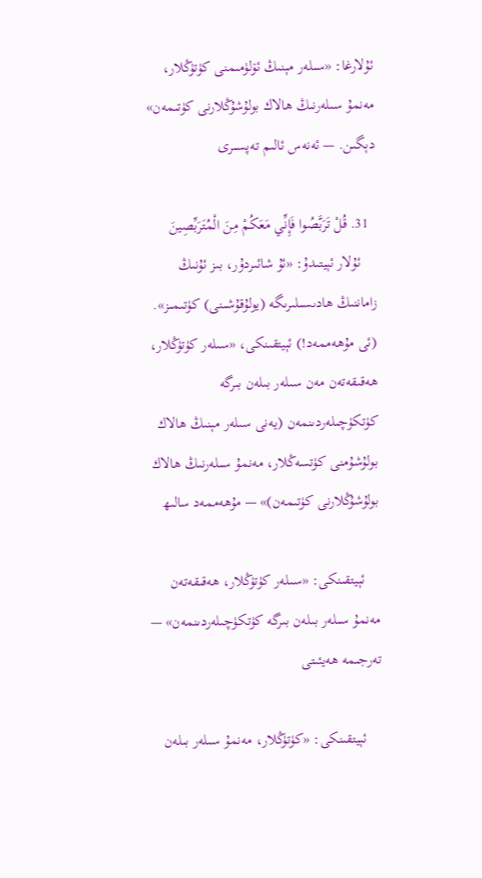ئۇلارغا: «سىلەر مېنىڭ ئۆلۈمىمنى كۈتۈڭلار، مەنمۇ سىلەرنىڭ ھالاك بولۇشۇڭلارنى كۈتىمەن» دېگىن. — ئەنەس ئالىم تەپسىرى

  31. قُلْ تَرَبَّصُوا فَإِنِّي مَعَكُمْ مِنَ الْمُتَرَبِّصِينَ
    ئۇلار ئېيتىدۇ: «ئۇ شائىردۇر، بىز ئۇنىڭ زاماننىڭ ھادىسىلىرىگە (يولۇقۇشىنى) كۈتىمىز». (ئى مۇھەممەد!) ئېيتقىنكى، «سىلەر كۈتۈڭلار، ھەقىقەتەن مەن سىلەر بىلەن بىرگە كۈتكۈچىلەردىنمەن (يەنى سىلەر مېنىڭ ھالاك بولۇشۇمنى كۈتسەڭلار، مەنمۇ سىلەرنىڭ ھالاك بولۇشۇڭلارنى كۈتىمەن)» — مۇھەممەد سالىھ

    ئېيتقىنكى: «سىلەر كۈتۈڭلار، ھەقىقەتەن مەنمۇ سىلەر بىلەن بىرگە كۈتكۈچىلەردىنمەن» — تەرجىمە ھەيئىتى

    ئېيتقىنكى: «كۈتۈڭلار، مەنمۇ سىلەر بىلەن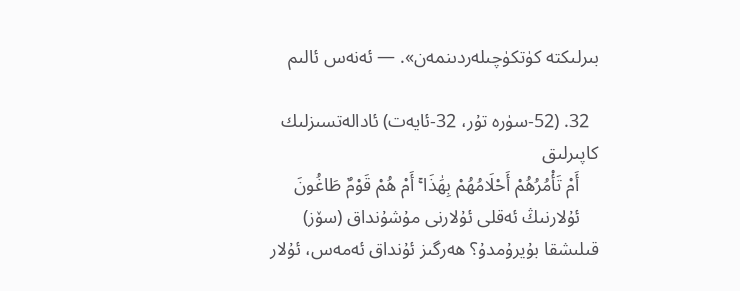بىرلىكتە كۈتكۈچىلەردىنمەن». — ئەنەس ئالىم

  32. (52-سۈرە تۇر، 32-ئايەت) ئادالەتسىزلىك كاپىرلىق
    أَمْ تَأْمُرُهُمْ أَحْلَامُهُمْ بِهَٰذَا ۚ أَمْ هُمْ قَوْمٌ طَاغُونَ
    ئۇلارنىڭ ئەقلى ئۇلارنى مۇشۇنداق (سۆز) قىلىشقا بۇيرۇمدۇ؟ ھەرگىز ئۇنداق ئەمەس، ئۇلار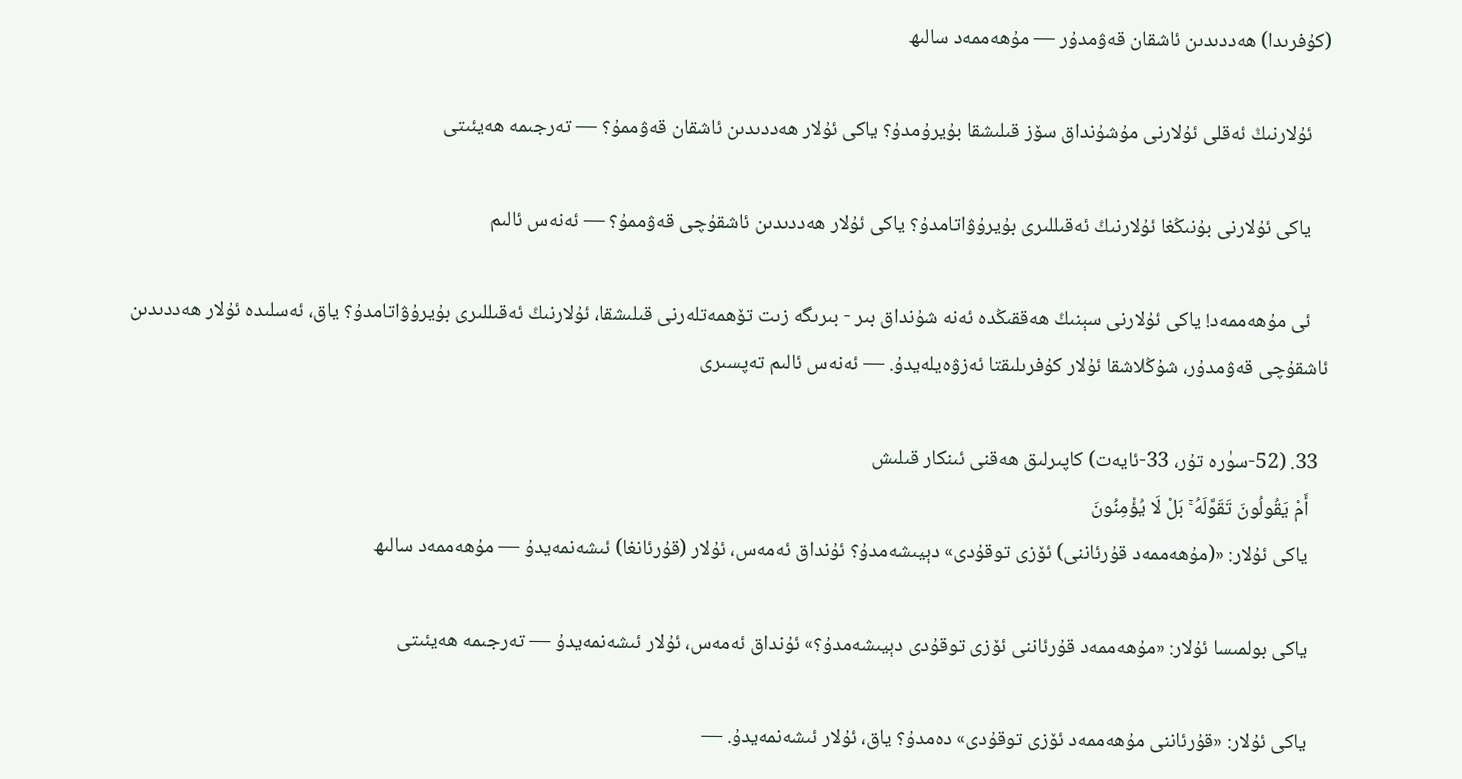(كۇفرىدا) ھەددىدىن ئاشقان قەۋمدۇر — مۇھەممەد سالىھ

    ئۇلارنىڭ ئەقلى ئۇلارنى مۇشۇنداق سۆز قىلىشقا بۇيرۇمدۇ؟ ياكى ئۇلار ھەددىدىن ئاشقان قەۋممۇ؟ — تەرجىمە ھەيئىتى

    ياكى ئۇلارنى بۇنىڭغا ئۇلارنىڭ ئەقىللىرى بۇيرۇۋاتامدۇ؟ ياكى ئۇلار ھەددىدىن ئاشقۇچى قەۋممۇ؟ — ئەنەس ئالىم

    ئى مۇھەممەد! ياكى ئۇلارنى سېنىڭ ھەققىڭدە ئەنە شۇنداق بىر - بىرىگە زىت تۆھمەتلەرنى قىلىشقا، ئۇلارنىڭ ئەقىللىرى بۇيرۇۋاتامدۇ؟ ياق، ئەسلىدە ئۇلار ھەددىدىن ئاشقۇچى قەۋمدۇر، شۇڭلاشقا ئۇلار كۇفرىلىقتا ئەزۋەيلەيدۇ. — ئەنەس ئالىم تەپسىرى

  33. (52-سۈرە تۇر، 33-ئايەت) كاپىرلىق ھەقنى ئىنكار قىلىش
    أَمْ يَقُولُونَ تَقَوَّلَهُ ۚ بَلْ لَا يُؤْمِنُونَ
    ياكى ئۇلار: «(مۇھەممەد قۇرئاننى) ئۆزى توقۇدى» دېيىشەمدۇ؟ ئۇنداق ئەمەس، ئۇلار (قۇرئانغا) ئىشەنمەيدۇ — مۇھەممەد سالىھ

    ياكى بولمىسا ئۇلار: «مۇھەممەد قۇرئاننى ئۆزى توقۇدى دېيىشەمدۇ؟» ئۇنداق ئەمەس، ئۇلار ئىشەنمەيدۇ — تەرجىمە ھەيئىتى

    ياكى ئۇلار: «قۇرئاننى مۇھەممەد ئۆزى توقۇدى» دەمدۇ؟ ياق، ئۇلار ئىشەنمەيدۇ. —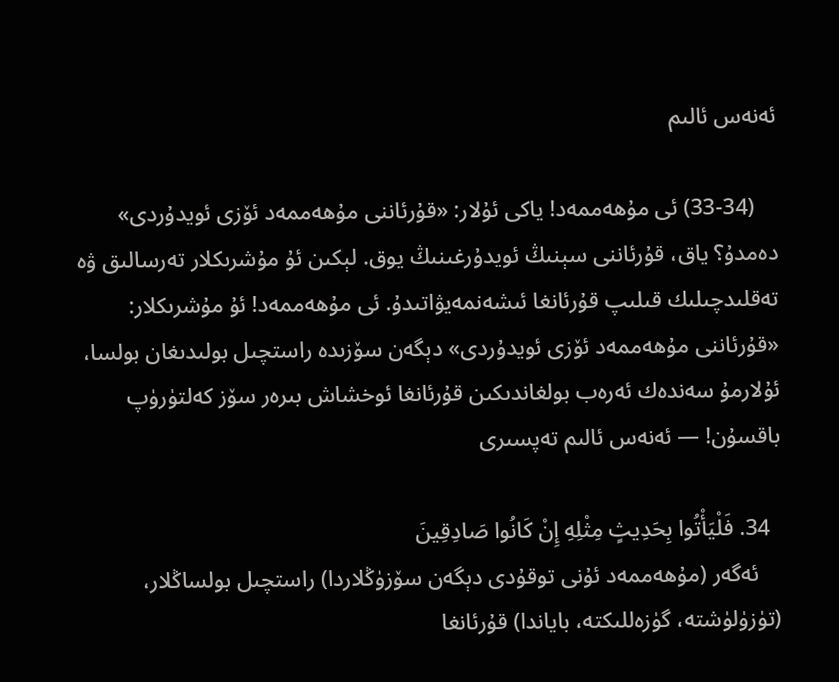ئەنەس ئالىم

    (33-34) ئى مۇھەممەد! ياكى ئۇلار: «قۇرئاننى مۇھەممەد ئۆزى ئويدۇردى» دەمدۇ؟ ياق، قۇرئاننى سېنىڭ ئويدۇرغىنىڭ يوق. لېكىن ئۇ مۇشرىكلار تەرسالىق ۋە تەقلىدچىلىك قىلىپ قۇرئانغا ئىشەنمەيۋاتىدۇ. ئى مۇھەممەد! ئۇ مۇشرىكلار: «قۇرئاننى مۇھەممەد ئۆزى ئويدۇردى» دېگەن سۆزىدە راستچىل بولىدىغان بولسا، ئۇلارمۇ سەندەك ئەرەب بولغاندىكىن قۇرئانغا ئوخشاش بىرەر سۆز كەلتۈرۈپ باقسۇن! — ئەنەس ئالىم تەپسىرى

  34. فَلْيَأْتُوا بِحَدِيثٍ مِثْلِهِ إِنْ كَانُوا صَادِقِينَ
    ئەگەر (مۇھەممەد ئۇنى توقۇدى دېگەن سۆزۈڭلاردا) راستچىل بولساڭلار، (تۈزۈلۈشتە، گۈزەللىكتە، باياندا) قۇرئانغا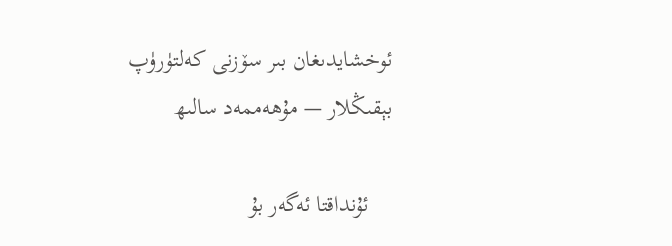ئوخشايدىغان بىر سۆزنى كەلتۈرۈپ بېقىڭلار — مۇھەممەد سالىھ

    ئۇنداقتا ئەگەر بۇ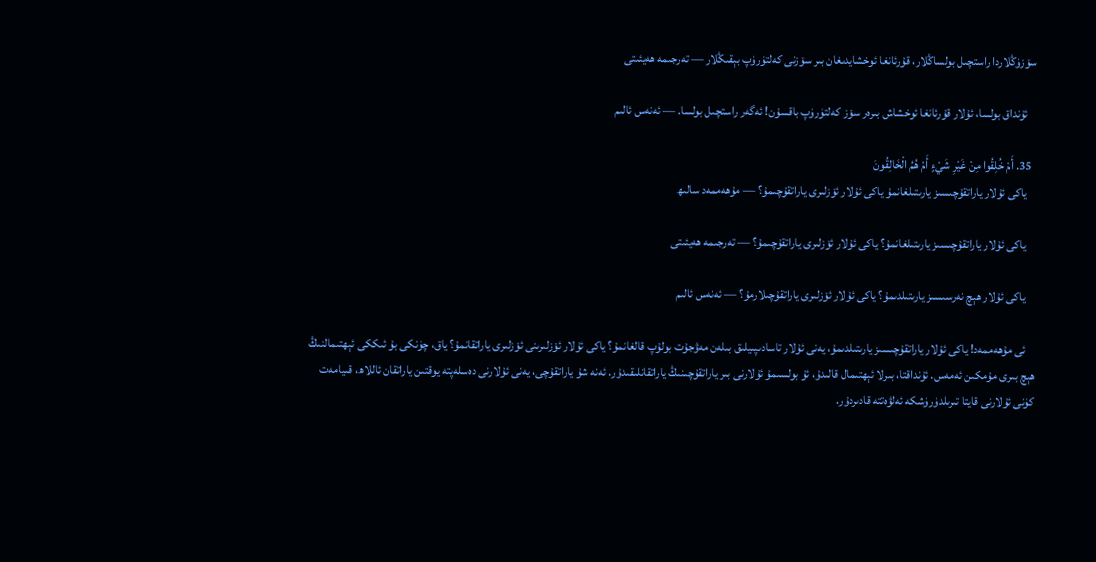سۆزۈڭلاردا راستچىل بولساڭلار، قۇرئانغا ئوخشايدىغان بىر سۆزنى كەلتۈرۈپ بېقىڭلار — تەرجىمە ھەيئىتى

    ئۇنداق بولسا، ئۇلار قۇرئانغا ئوخشاش بىرەر سۆز كەلتۈرۈپ باقسۇن! ئەگەر راستچىل بولسا. — ئەنەس ئالىم

  35. أَمْ خُلِقُوا مِنْ غَيْرِ شَيْءٍ أَمْ هُمُ الْخَالِقُونَ
    ياكى ئۇلار ياراتقۇچىسىز يارىتىلغانمۇ ياكى ئۇلار ئۆزلىرى ياراتقۇچىمۇ؟ — مۇھەممەد سالىھ

    ياكى ئۇلار ياراتقۇچىسىز يارىتىلغانمۇ؟ ياكى ئۇلار ئۆزلىرى ياراتقۇچىمۇ؟ — تەرجىمە ھەيئىتى

    ياكى ئۇلار ھېچ نەرسىسىز يارىتىلدىمۇ؟ ياكى ئۇلار ئۆزلىرى ياراتقۇچىلارمۇ؟ — ئەنەس ئالىم

    ئى مۇھەممەد! ياكى ئۇلار ياراتقۇچىسىز يارىتىلدىمۇ، يەنى ئۇلار تاسادىپىيلىق بىلەن مەۋجۇت بولۇپ قالغانمۇ؟ ياكى ئۇلار ئۆزلىرىنى ئۆزلىرى ياراتقانمۇ؟ ياق، چۈنكى بۇ ئىككى ئېھتىمالنىڭ ھېچ بىرى مۇمكىن ئەمەس. ئۇنداقتا، بىرلا ئېھتىمال قالىدۇ، ئۇ بولسىمۇ ئۇلارنى بىر ياراتقۇچىنىڭ ياراتقانلىقىدۇر. ئەنە شۇ ياراتقۇچى، يەنى ئۇلارنى دەسلەپتە يوقتىن ياراتقان ئاللاھ، قىيامەت كۈنى ئۇلارنى قايتا تىرىلدۈرۈشكە ئەلۋەتتە قادىردۇر.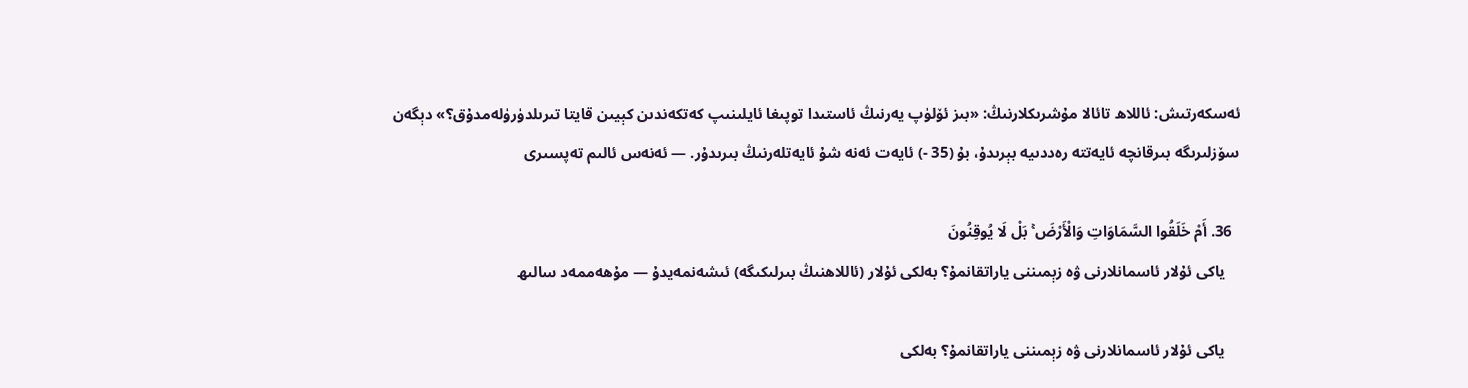ئەسكەرتىش: ئاللاھ تائالا مۇشرىكلارنىڭ: «بىز ئۆلۈپ يەرنىڭ ئاستىدا توپىغا ئايلىنىپ كەتكەندىن كېيىن قايتا تىرىلدۈرۈلەمدۇق؟» دېگەن سۆزلىرىگە بىرقانچە ئايەتتە رەددىيە بېرىدۇ، بۇ (35 -) ئايەت ئەنە شۇ ئايەتلەرنىڭ بىرىدۇر. — ئەنەس ئالىم تەپسىرى

  36. أَمْ خَلَقُوا السَّمَاوَاتِ وَالْأَرْضَ ۚ بَلْ لَا يُوقِنُونَ
    ياكى ئۇلار ئاسمانلارنى ۋە زېمىننى ياراتقانمۇ؟ بەلكى ئۇلار (ئاللاھنىڭ بىرلىكىگە) ئىشەنمەيدۇ — مۇھەممەد سالىھ

    ياكى ئۇلار ئاسمانلارنى ۋە زېمىننى ياراتقانمۇ؟ بەلكى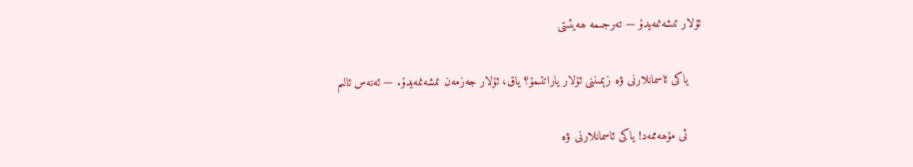ئۇلار ئىشەنمەيدۇ — تەرجىمە ھەيئىتى

    ياكى ئاسمانلارنى ۋە زېمىننى ئۇلار ياراتتىمۇ؟ ياق، ئۇلار جەزمەن ئىشەنمەيدۇ. — ئەنەس ئالىم

    ئى مۇھەممەد! ياكى ئاسمانلارنى ۋە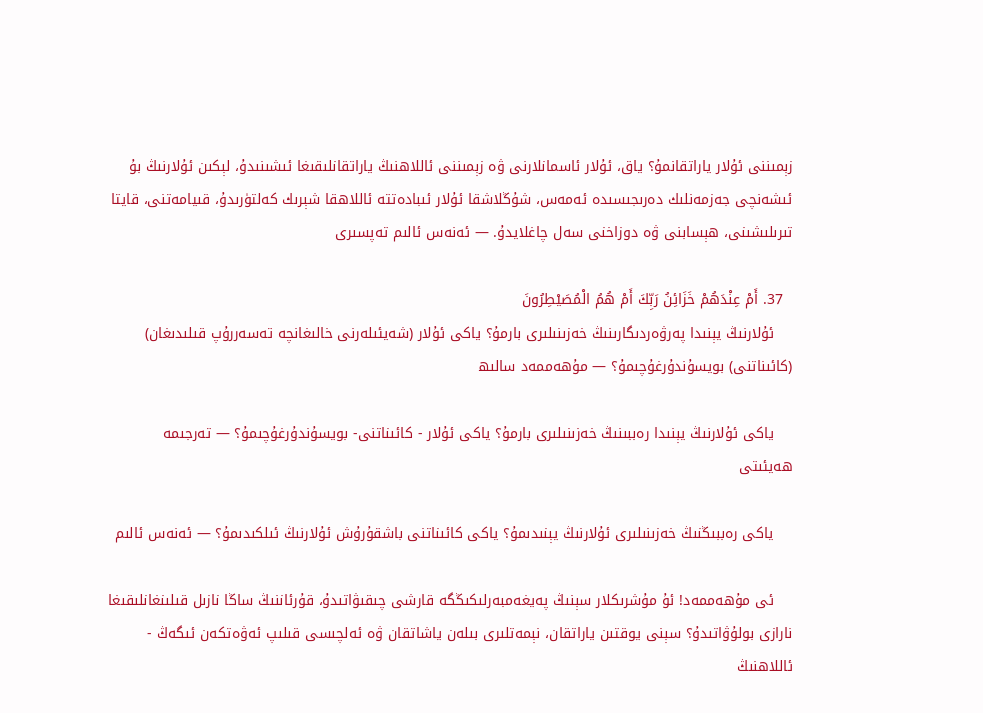زېمىننى ئۇلار ياراتقانمۇ؟ ياق، ئۇلار ئاسمانلارنى ۋە زېمىننى ئاللاھنىڭ ياراتقانلىقىغا ئىشىنىدۇ، لېكىن ئۇلارنىڭ بۇ ئىشەنچى جەزمەنلىك دەرىجىسىدە ئەمەس، شۇڭلاشقا ئۇلار ئىبادەتتە ئاللاھقا شېرىك كەلتۈرىدۇ، قىيامەتنى، قايتا تىرىلىشىنى، ھېسابنى ۋە دوزاخنى سەل چاغلايدۇ. — ئەنەس ئالىم تەپسىرى

  37. أَمْ عِنْدَهُمْ خَزَائِنُ رَبِّكَ أَمْ هُمُ الْمُصَيْطِرُونَ
    ئۇلارنىڭ يېنىدا پەرۋەردىگارىنىڭ خەزىنىلىرى بارمۇ؟ ياكى ئۇلار (شەيئىلەرنى خالىغانچە تەسەررۇپ قىلىدىغان) (كائىناتنى) بويسۇندۇرغۇچىمۇ؟ — مۇھەممەد سالىھ

    ياكى ئۇلارنىڭ يېنىدا رەببىنىڭ خەزىنىلىرى بارمۇ؟ ياكى ئۇلار - كائىناتنى- بويسۇندۇرغۇچىمۇ؟ — تەرجىمە ھەيئىتى

    ياكى رەببىڭنىڭ خەزىنىلىرى ئۇلارنىڭ يېنىدىمۇ؟ ياكى كائىناتنى باشقۇرۇش ئۇلارنىڭ ئىلكىدىمۇ؟ — ئەنەس ئالىم

    ئى مۇھەممەد! ئۇ مۇشرىكلار سېنىڭ پەيغەمبەرلىكىڭگە قارشى چىقىۋاتىدۇ، قۇرئاننىڭ ساڭا نازىل قىلىنغانلىقىغا نارازى بولۇۋاتىدۇ؟ سېنى يوقتىن ياراتقان، نېمەتلىرى بىلەن ياشاتقان ۋە ئەلچىسى قىلىپ ئەۋەتكەن ئىگەڭ - ئاللاھنىڭ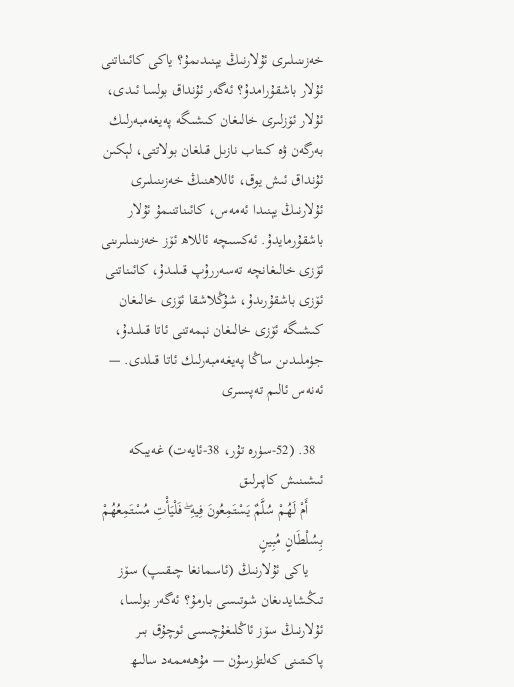خەزىنىلىرى ئۇلارنىڭ يېنىدىمۇ؟ ياكى كائىناتنى ئۇلار باشقۇرامدۇ؟ ئەگەر ئۇنداق بولسا ئىدى، ئۇلار ئۆزلىرى خالىغان كىشىگە پەيغەمبەرلىك بەرگەن ۋە كىتاب نازىل قىلغان بولاتتى، لېكىن ئۇنداق ئىش يوق، ئاللاھنىڭ خەزىنىلىرى ئۇلارنىڭ يېنىدا ئەمەس، كائىناتنىمۇ ئۇلار باشقۇرمايدۇ. ئەكسىچە ئاللاھ ئۆز خەزىنىلىرىنى ئۆزى خالىغانچە تەسەررۇپ قىلىدۇ، كائىناتنى ئۆزى باشقۇرىدۇ، شۇڭلاشقا ئۆزى خالىغان كىشىگە ئۆزى خالىغان نېمەتنى ئاتا قىلىدۇ، جۈملىدىن ساڭا پەيغەمبەرلىك ئاتا قىلدى. — ئەنەس ئالىم تەپسىرى

  38. (52-سۈرە تۇر، 38-ئايەت) غەيبكە ئىشىنىش كاپىرلىق
    أَمْ لَهُمْ سُلَّمٌ يَسْتَمِعُونَ فِيهِ ۖ فَلْيَأْتِ مُسْتَمِعُهُمْ بِسُلْطَانٍ مُبِينٍ
    ياكى ئۇلارنىڭ (ئاسمانغا چىقىپ) سۆز تىڭشايدىغان شوتىسى بارمۇ؟ ئەگەر بولسا، ئۇلارنىڭ سۆز ئاڭلىغۇچىسى ئوچۇق بىر پاكىتىنى كەلتۈرسۇن — مۇھەممەد سالىھ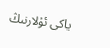ياكى ئۇلارنىڭ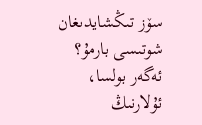سۆز تىڭشايدىغان شوتىسى بارمۇ؟ ئەگەر بولسا، ئۇلارنىڭ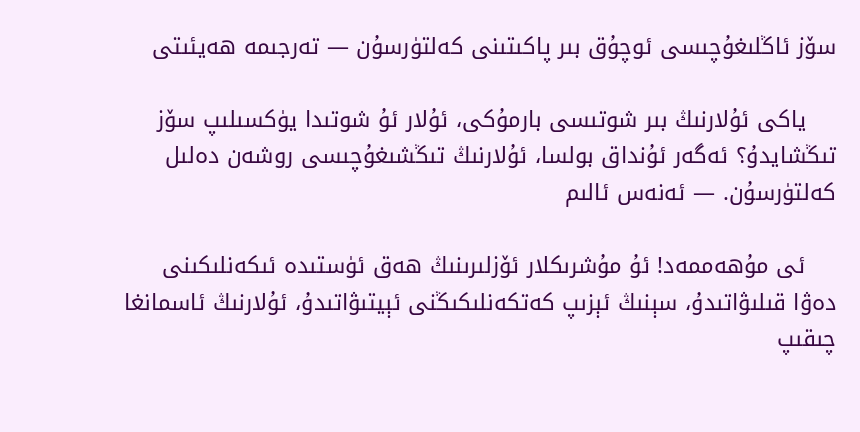سۆز ئاڭلىغۇچىسى ئوچۇق بىر پاكىتىنى كەلتۈرسۇن — تەرجىمە ھەيئىتى

    ياكى ئۇلارنىڭ بىر شوتىسى بارمۇكى، ئۇلار ئۇ شوتىدا يۈكسىلىپ سۆز تىڭشايدۇ؟ ئەگەر ئۇنداق بولسا، ئۇلارنىڭ تىڭشىغۇچىسى روشەن دەلىل كەلتۈرسۇن. — ئەنەس ئالىم

    ئى مۇھەممەد! ئۇ مۇشرىكلار ئۆزلىرىنىڭ ھەق ئۈستىدە ئىكەنلىكىنى دەۋا قىلىۋاتىدۇ، سېنىڭ ئېزىپ كەتكەنلىكىڭنى ئېيتىۋاتىدۇ، ئۇلارنىڭ ئاسمانغا چىقىپ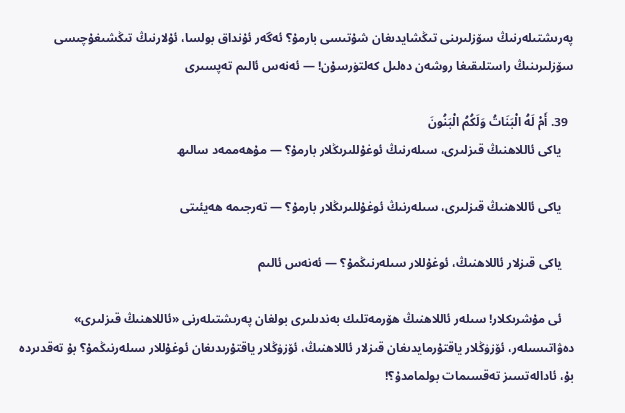پەرىشتىلەرنىڭ سۆزلىرىنى تىڭشايدىغان شۇتىسى بارمۇ؟ ئەگەر ئۇنداق بولسا، ئۇلارنىڭ تىڭشىغۇچىسى سۆزلىرىنىڭ راستلىقىغا روشەن دەلىل كەلتۈرسۇن! — ئەنەس ئالىم تەپسىرى

  39. أَمْ لَهُ الْبَنَاتُ وَلَكُمُ الْبَنُونَ
    ياكى ئاللاھنىڭ قىزلىرى، سىلەرنىڭ ئوغۇللىرىڭلار بارمۇ؟ — مۇھەممەد سالىھ

    ياكى ئاللاھنىڭ قىزلىرى، سىلەرنىڭ ئوغۇللىرىڭلار بارمۇ؟ — تەرجىمە ھەيئىتى

    ياكى قىزلار ئاللاھنىڭ، ئوغۇللار سىلەرنىڭمۇ؟ — ئەنەس ئالىم

    ئى مۇشرىكلار! سىلەر ئاللاھنىڭ ھۆرمەتلىك بەندىلىرى بولغان پەرىشتىلەرنى «ئاللاھنىڭ قىزلىرى» دەۋاتىسىلەر، ئۆزۈڭلار ياقتۇرمايدىغان قىزلار ئاللاھنىڭ، ئۆزۈڭلار ياقتۇرىدىغان ئوغۇللار سىلەرنىڭمۇ؟ بۇ تەقدىردە بۇ، ئادالەتسىز تەقسىمات بولمامدۇ؟!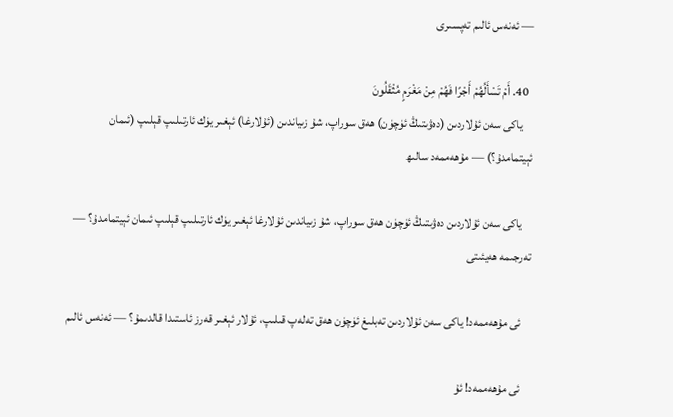— ئەنەس ئالىم تەپسىرى

  40. أَمْ تَسْأَلُهُمْ أَجْرًا فَهُمْ مِنْ مَغْرَمٍ مُثْقَلُونَ
    ياكى سەن ئۇلاردىن (دەۋىتىڭ ئۈچۈن) ھەق سوراپ، شۇ زىياندىن (ئۇلارغا) ئېغىر يۈك ئارتىلىپ قېلىپ (ئىمان ئېيتمامدۇ؟) — مۇھەممەد سالىھ

    ياكى سەن ئۇلاردىن دەۋىتىڭ ئۈچۈن ھەق سوراپ، شۇ زىياندىن ئۇلارغا ئېغىر يۈك ئارتىلىپ قېلىپ ئىمان ئېيتمامدۇ؟ — تەرجىمە ھەيئىتى

    ئى مۇھەممەد! ياكى سەن ئۇلاردىن تەبلىغ ئۈچۈن ھەق تەلەپ قىلىپ، ئۇلار ئېغىر قەرز ئاستىدا قالدىمۇ؟ — ئەنەس ئالىم

    ئى مۇھەممەد! ئۇ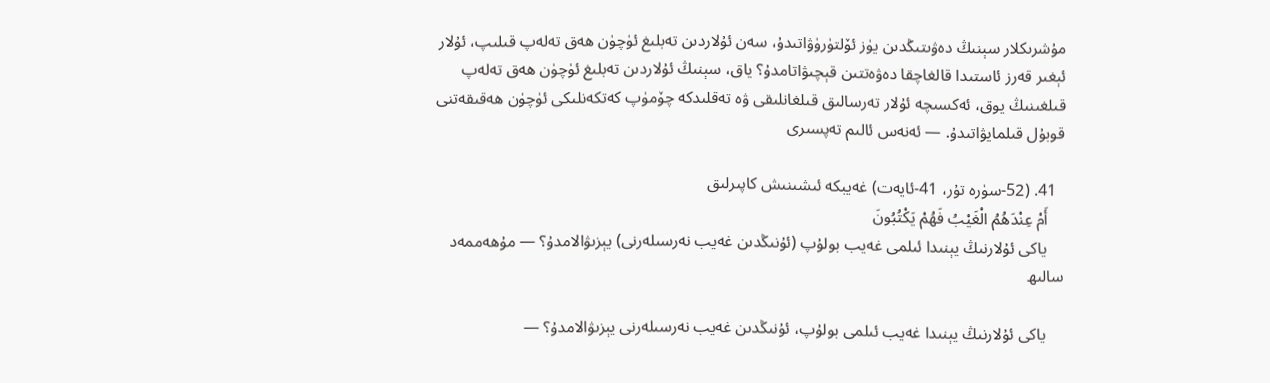مۇشرىكلار سېنىڭ دەۋىتىڭدىن يۈز ئۆلتۈرۈۋاتىدۇ، سەن ئۇلاردىن تەبلىغ ئۈچۈن ھەق تەلەپ قىلىپ، ئۇلار ئېغىر قەرز ئاستىدا قالغاچقا دەۋەتتىن قېچىۋاتامدۇ؟ ياق، سېنىڭ ئۇلاردىن تەبلىغ ئۈچۈن ھەق تەلەپ قىلغىنىڭ يوق، ئەكسىچە ئۇلار تەرسالىق قىلغانلىقى ۋە تەقلىدكە چۆمۈپ كەتكەنلىكى ئۈچۈن ھەقىقەتنى قوبۇل قىلمايۋاتىدۇ. — ئەنەس ئالىم تەپسىرى

  41. (52-سۈرە تۇر، 41-ئايەت) غەيبكە ئىشىنىش كاپىرلىق
    أَمْ عِنْدَهُمُ الْغَيْبُ فَهُمْ يَكْتُبُونَ
    ياكى ئۇلارنىڭ يېنىدا ئىلمى غەيب بولۇپ (ئۇنىڭدىن غەيب نەرسىلەرنى) يېزىۋالامدۇ؟ — مۇھەممەد سالىھ

    ياكى ئۇلارنىڭ يېنىدا غەيب ئىلمى بولۇپ، ئۇنىڭدىن غەيب نەرسىلەرنى يېزىۋالامدۇ؟ —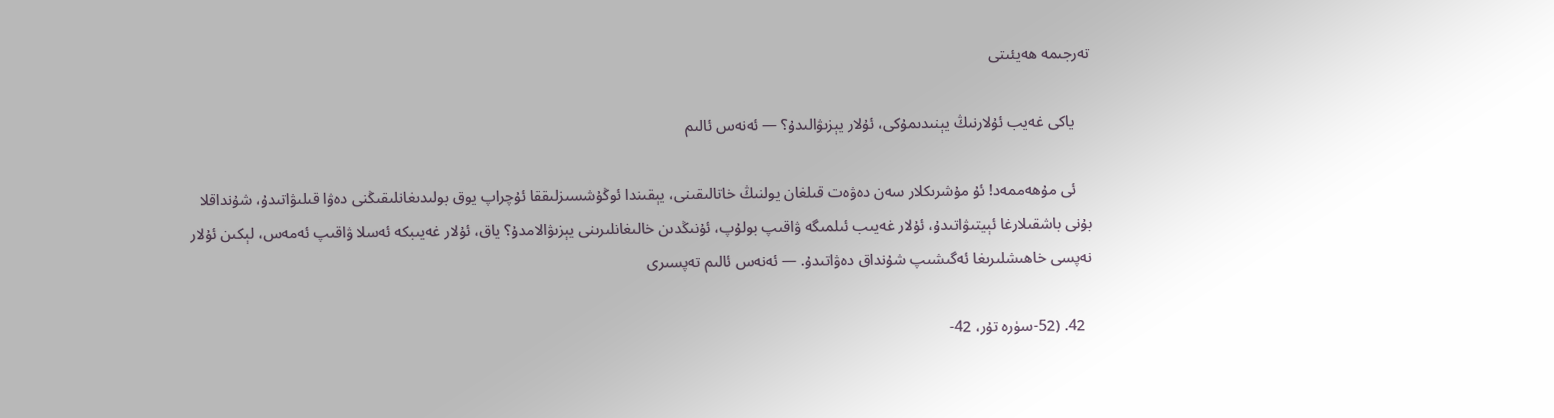تەرجىمە ھەيئىتى

    ياكى غەيب ئۇلارنىڭ يېنىدىمۇكى، ئۇلار يېزىۋالىدۇ؟ — ئەنەس ئالىم

    ئى مۇھەممەد! ئۇ مۇشرىكلار سەن دەۋەت قىلغان يولنىڭ خاتالىقىنى، يېقىندا ئوڭۇشسىزلىققا ئۇچراپ يوق بولىدىغانلىقىڭنى دەۋا قىلىۋاتىدۇ، شۇنداقلا بۇنى باشقىلارغا ئېيتىۋاتىدۇ، ئۇلار غەيىب ئىلمىگە ۋاقىپ بولۇپ، ئۇنىڭدىن خالىغانلىرىنى يېزىۋالامدۇ؟ ياق، ئۇلار غەيىبكە ئەسلا ۋاقىپ ئەمەس، لېكىن ئۇلار نەپسى خاھىشلىرىغا ئەگىشىپ شۇنداق دەۋاتىدۇ. — ئەنەس ئالىم تەپسىرى

  42. (52-سۈرە تۇر، 42-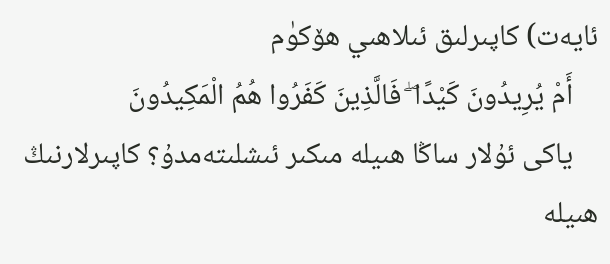ئايەت) كاپىرلىق ئىلاھىي ھۆكۈم
    أَمْ يُرِيدُونَ كَيْدًا ۖ فَالَّذِينَ كَفَرُوا هُمُ الْمَكِيدُونَ
    ياكى ئۇلار ساڭا ھىيلە مىكىر ئىشلىتەمدۇ؟ كاپىرلارنىڭ ھىيلە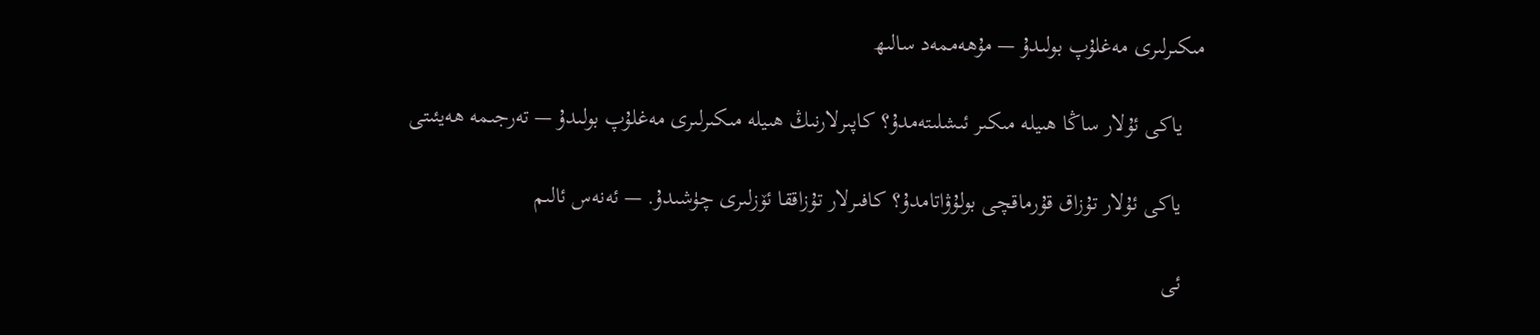مىكىرلىرى مەغلۇپ بولىدۇ — مۇھەممەد سالىھ

    ياكى ئۇلار ساڭا ھىيلە مىكىر ئىشلىتەمدۇ؟ كاپىرلارنىڭ ھىيلە مىكىرلىرى مەغلۇپ بولىدۇ — تەرجىمە ھەيئىتى

    ياكى ئۇلار تۇزاق قۇرماقچى بولۇۋاتامدۇ؟ كافىرلار تۇزاققا ئۆزلىرى چۈشىدۇ. — ئەنەس ئالىم

    ئى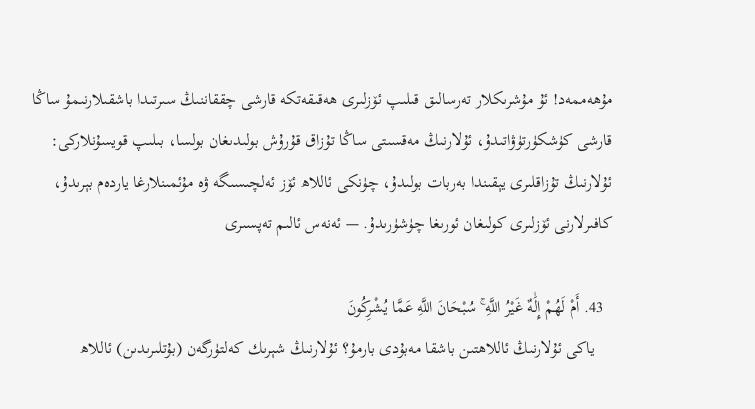مۇھەممەد! ئۇ مۇشرىكلار تەرسالىق قىلىپ ئۆزلىرى ھەقىقەتكە قارشى چققاننىڭ سىرتىدا باشقىلارنىمۇ ساڭا قارشى كۈشكۈرتۈۋاتىدۇ، ئۇلارنىڭ مەقسىتى ساڭا تۇزاق قۇرۇش بولىدىغان بولسا، بىلىپ قويسۇنلاركى: ئۇلارنىڭ تۇزاقلىرى يېقىندا بەربات بولىدۇ، چۈنكى ئاللاھ ئۆز ئەلچىسىگە ۋە مۇئمىنلارغا ياردەم بېرىدۇ، كافىرلارنى ئۆزلىرى كولىغان ئورىغا چۈشۈرىدۇ. — ئەنەس ئالىم تەپسىرى

  43. أَمْ لَهُمْ إِلَٰهٌ غَيْرُ اللَّهِ ۚ سُبْحَانَ اللَّهِ عَمَّا يُشْرِكُونَ
    ياكى ئۇلارنىڭ ئاللاھتىن باشقا مەبۇدى بارمۇ؟ ئۇلارنىڭ شېرىك كەلتۈرگەن (بۇتلىرىدىن) ئاللاھ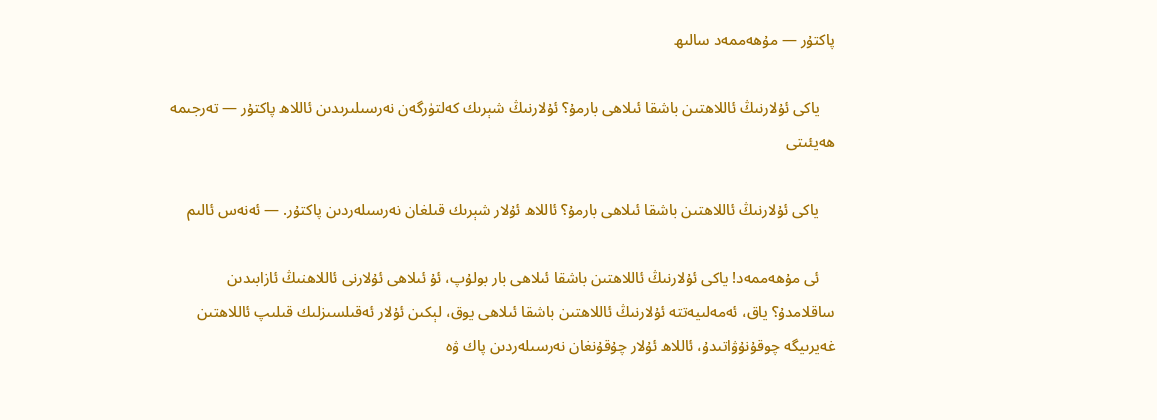پاكتۇر — مۇھەممەد سالىھ

    ياكى ئۇلارنىڭ ئاللاھتىن باشقا ئىلاھى بارمۇ؟ ئۇلارنىڭ شېرىك كەلتۈرگەن نەرسىلىرىدىن ئاللاھ پاكتۇر — تەرجىمە ھەيئىتى

    ياكى ئۇلارنىڭ ئاللاھتىن باشقا ئىلاھى بارمۇ؟ ئاللاھ ئۇلار شېرىك قىلغان نەرسىلەردىن پاكتۇر. — ئەنەس ئالىم

    ئى مۇھەممەد! ياكى ئۇلارنىڭ ئاللاھتىن باشقا ئىلاھى بار بولۇپ، ئۇ ئىلاھى ئۇلارنى ئاللاھنىڭ ئازابىدىن ساقلامدۇ؟ ياق، ئەمەلىيەتتە ئۇلارنىڭ ئاللاھتىن باشقا ئىلاھى يوق، لېكىن ئۇلار ئەقىلسىزلىك قىلىپ ئاللاھتىن غەيرىيگە چوقۇنۇۋاتىدۇ، ئاللاھ ئۇلار چۇقۇنغان نەرسىلەردىن پاك ۋە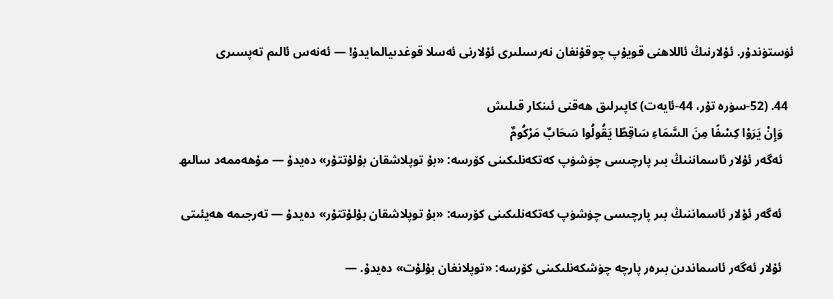ئۈستۈندۇر. ئۇلارنىڭ ئاللاھنى قويۇپ چوقۇنغان نەرسىلىرى ئۇلارنى ئەسلا قوغدىيالمايدۇ! — ئەنەس ئالىم تەپسىرى

  44. (52-سۈرە تۇر، 44-ئايەت) كاپىرلىق ھەقنى ئىنكار قىلىش
    وَإِنْ يَرَوْا كِسْفًا مِنَ السَّمَاءِ سَاقِطًا يَقُولُوا سَحَابٌ مَرْكُومٌ
    ئەگەر ئۇلار ئاسماننىڭ بىر پارچىسى چۈشۈپ كەتكەنلىكىنى كۆرسە: «بۇ توپلاشقان بۇلۇتتۇر» دەيدۇ — مۇھەممەد سالىھ

    ئەگەر ئۇلار ئاسماننىڭ بىر پارچىسى چۈشۈپ كەتكەنلىكىنى كۆرسە: «بۇ توپلاشقان بۇلۇتتۇر» دەيدۇ — تەرجىمە ھەيئىتى

    ئۇلار ئەگەر ئاسماندىن بىرەر پارچە چۈشكەنلىكىنى كۆرسە: «توپلانغان بۇلۇت» دەيدۇ. —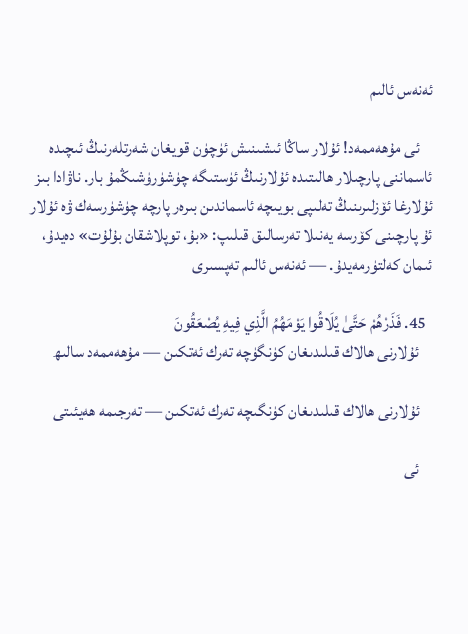ئەنەس ئالىم

    ئى مۇھەممەد! ئۇلار ساڭا ئىشىنىش ئۈچۈن قويغان شەرتلەرنىڭ ئىچىدە ئاسماننى پارچىلار ھالىتىدە ئۇلارنىڭ ئۈستىگە چۈشۈرۈشىڭمۇ بار. ناۋادا بىز ئۇلارغا ئۆزلىرىنىڭ تەلىپى بويىچە ئاسماندىن بىرەر پارچە چۈشۈرسەك ۋە ئۇلار ئۇ پارچىنى كۆرسە يەنىلا تەرسالىق قىلىپ: «بۇ، توپلاشقان بۇلۇت» دەيدۇ، ئىمان كەلتۈرمەيدۇ. — ئەنەس ئالىم تەپسىرى

  45. فَذَرْهُمْ حَتَّىٰ يُلَاقُوا يَوْمَهُمُ الَّذِي فِيهِ يُصْعَقُونَ
    ئۇلارنى ھالاك قىلىدىغان كۈنگۈچە تەرك ئەتكىن — مۇھەممەد سالىھ

    ئۇلارنى ھالاك قىلىدىغان كۈنگىچە تەرك ئەتكىن — تەرجىمە ھەيئىتى

    ئى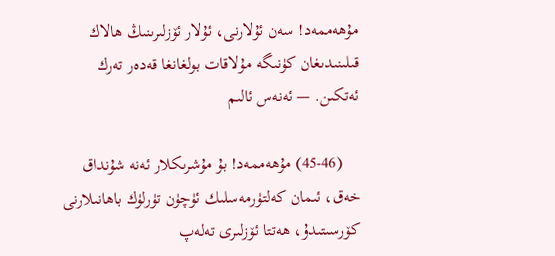مۇھەممەد! سەن ئۇلارنى، ئۇلار ئۆزلىرىنىڭ ھالاك قىلىنىدىغان كۈنىگە مۇلاقات بولغانغا قەدەر تەرك ئەتكىن. — ئەنەس ئالىم

    (45-46) مۇھەممەد! بۇ مۇشرىكلار ئەنە شۇنداق خەق، ئىمان كەلتۈرمەسلىك ئۈچۈن تۈرلۈك باھانىلارنى كۆرسىتىدۇ، ھەتتا ئۆزلىرى تەلەپ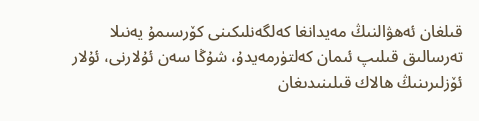قىلغان ئەھۋالنىڭ مەيدانغا كەلگەنلىكىنى كۆرسىمۇ يەنىلا تەرسالىق قىلىپ ئىمان كەلتۈرمەيدۇ، شۇڭا سەن ئۇلارنى، ئۇلار ئۆزلىرىنىڭ ھالاك قىلىنىدىغان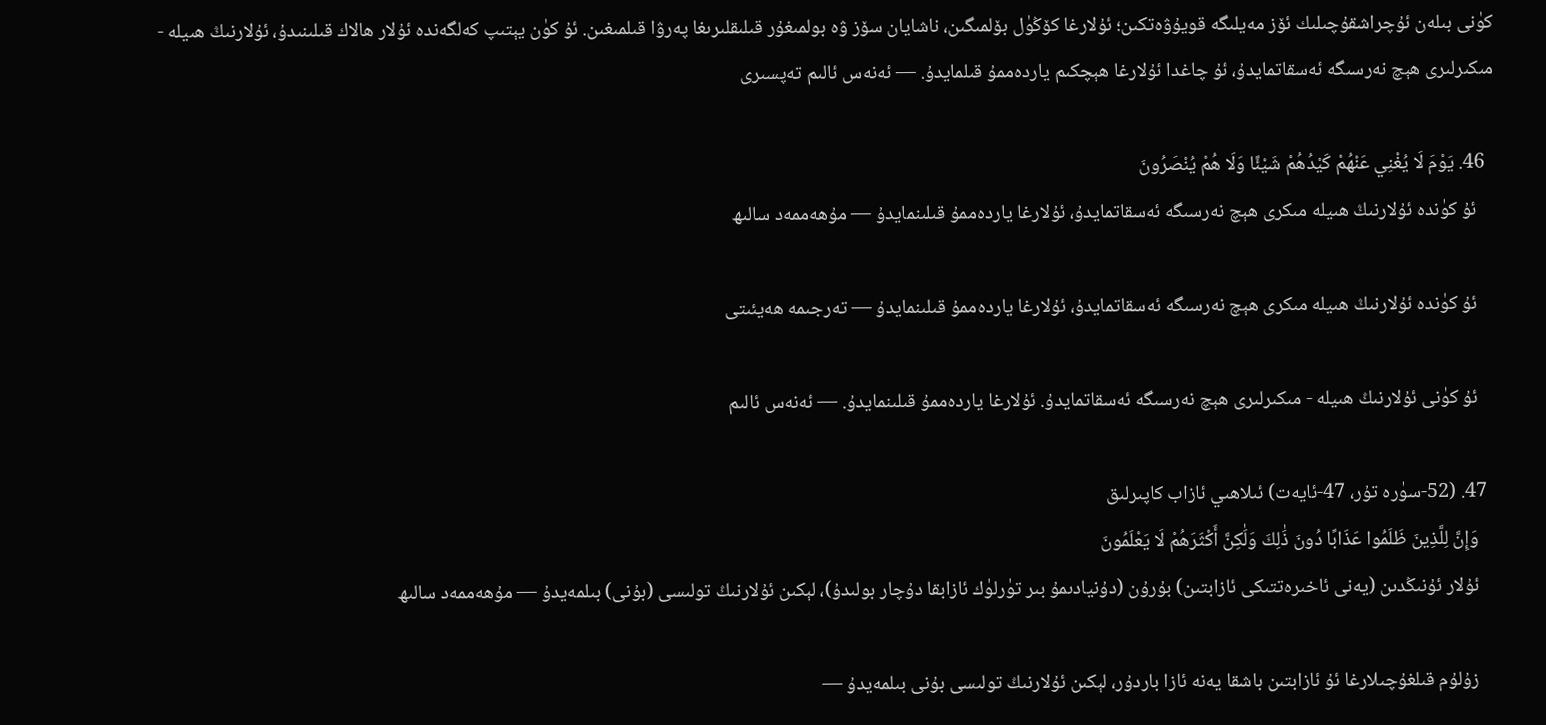كۈنى بىلەن ئۇچراشقۇچىلىك ئۆز مەيلىگە قويۇۋەتكىن؛ ئۇلارغا كۆڭۈل بۆلمىگىن، ناشايان سۆز ۋە بولمىغۇر قىلىقلىرىغا پەرۋا قىلمىغىن. ئۇ كۈن يېتىپ كەلگەندە ئۇلار ھالاك قىلىنىدۇ، ئۇلارنىڭ ھىيلە - مىكىرلىرى ھېچ نەرسىگە ئەسقاتمايدۇ، ئۇ چاغدا ئۇلارغا ھېچكىم ياردەممۇ قىلمايدۇ. — ئەنەس ئالىم تەپسىرى

  46. يَوْمَ لَا يُغْنِي عَنْهُمْ كَيْدُهُمْ شَيْئًا وَلَا هُمْ يُنْصَرُونَ
    ئۇ كۈندە ئۇلارنىڭ ھىيلە مىكرى ھېچ نەرسىگە ئەسقاتمايدۇ، ئۇلارغا ياردەممۇ قىلىنمايدۇ — مۇھەممەد سالىھ

    ئۇ كۈندە ئۇلارنىڭ ھىيلە مىكرى ھېچ نەرسىگە ئەسقاتمايدۇ، ئۇلارغا ياردەممۇ قىلىنمايدۇ — تەرجىمە ھەيئىتى

    ئۇ كۈنى ئۇلارنىڭ ھىيلە - مىكىرلىرى ھېچ نەرسىگە ئەسقاتمايدۇ. ئۇلارغا ياردەممۇ قىلىنمايدۇ. — ئەنەس ئالىم

  47. (52-سۈرە تۇر، 47-ئايەت) ئىلاھىي ئازاب كاپىرلىق
    وَإِنَّ لِلَّذِينَ ظَلَمُوا عَذَابًا دُونَ ذَٰلِكَ وَلَٰكِنَّ أَكْثَرَهُمْ لَا يَعْلَمُونَ
    ئۇلار ئۇنىڭدىن (يەنى ئاخىرەتتىكى ئازابتىن) بۇرۇن (دۇنيادىمۇ بىر تۈرلۈك ئازابقا دۇچار بولىدۇ)، لېكىن ئۇلارنىڭ تولىسى (بۇنى) بىلمەيدۇ — مۇھەممەد سالىھ

    زۇلۇم قىلغۇچىلارغا ئۇ ئازابتىن باشقا يەنە ئازا باردۇر، لېكىن ئۇلارنىڭ تولىسى بۇنى بىلمەيدۇ —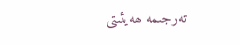تەرجىمە ھەيئىتى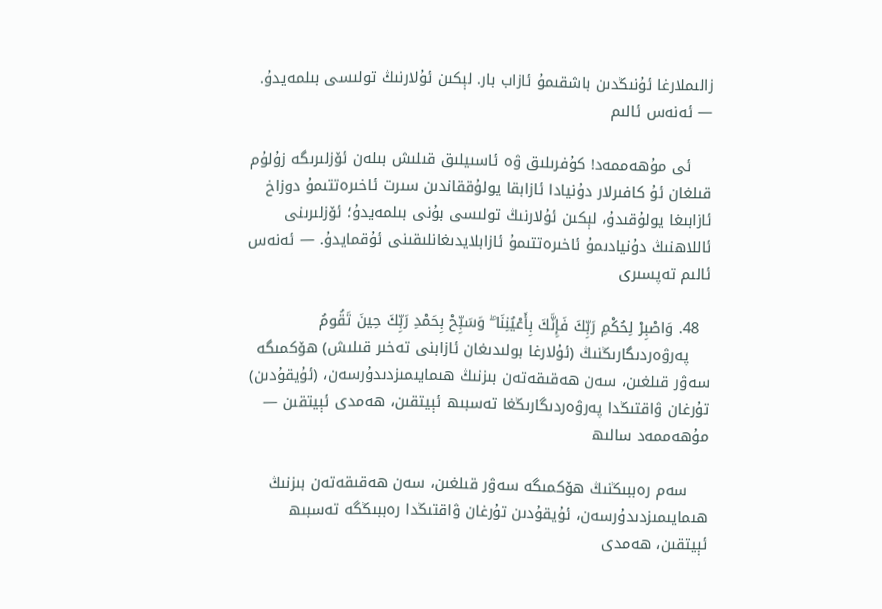زالىملارغا ئۇنىڭدىن باشقىمۇ ئازاب بار. لېكىن ئۇلارنىڭ تولىسى بىلمەيدۇ. — ئەنەس ئالىم

    ئى مۇھەممەد! كۇفرىلىق ۋە ئاسىيلىق قىلىش بىلەن ئۆزلىرىگە زۇلۇم قىلغان ئۇ كافىرلار دۇنيادا ئازابقا يولۇققاندىن سىرت ئاخىرەتتىمۇ دوزاخ ئازابىغا يولۇقىدۇ، لېكىن ئۇلارنىڭ تولىسى بۇنى بىلمەيدۇ؛ ئۆزلىرىنى ئاللاھنىڭ دۇنيادىمۇ ئاخىرەتتىمۇ ئازابلايدىغانلىقىنى ئۇقمايدۇ. — ئەنەس ئالىم تەپسىرى

  48. وَاصْبِرْ لِحُكْمِ رَبِّكَ فَإِنَّكَ بِأَعْيُنِنَا ۖ وَسَبِّحْ بِحَمْدِ رَبِّكَ حِينَ تَقُومُ
    پەرۋەردىگارىڭنىڭ (ئۇلارغا بولىدىغان ئازابنى تەخىر قىلىش) ھۆكمىگە سەۋر قىلغىن، سەن ھەقىقەتەن بىزنىڭ ھىمايىمىزدىدۇرسەن، (ئۇيقۇدىن) تۇرغان ۋاقتىڭدا پەرۋەردىگارىڭغا تەسبىھ ئېيتقىن، ھەمدى ئېيتقىن — مۇھەممەد سالىھ

    سەم رەببىڭنىڭ ھۆكمىگە سەۋر قىلغىن، سەن ھەقىقەتەن بىزنىڭ ھىمايىمىزدىدۇرسەن، ئۇيقۇدىن تۇرغان ۋاقتىڭدا رەببىڭگە تەسبىھ ئېيتقىن، ھەمدى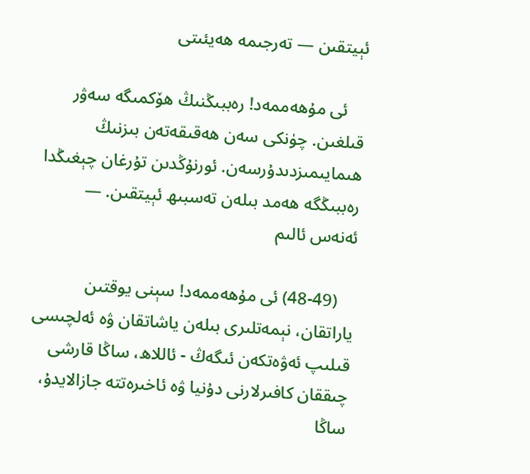ئېيتقىن — تەرجىمە ھەيئىتى

    ئى مۇھەممەد! رەببىڭنىڭ ھۆكمىگە سەۋر قىلغىن. چۈنكى سەن ھەقىقەتەن بىزنىڭ ھىمايىمىزدىدۇرسەن. ئورنۇڭدىن تۇرغان چېغىڭدا رەببىڭگە ھەمد بىلەن تەسبىھ ئېيتقىن. — ئەنەس ئالىم

    (48-49) ئى مۇھەممەد! سېنى يوقتىن ياراتقان، نېمەتلىرى بىلەن ياشاتقان ۋە ئەلچىسى قىلىپ ئەۋەتكەن ئىگەڭ - ئاللاھ، ساڭا قارشى چىققان كافىرلارنى دۇنيا ۋە ئاخىرەتتە جازالايدۇ، ساڭا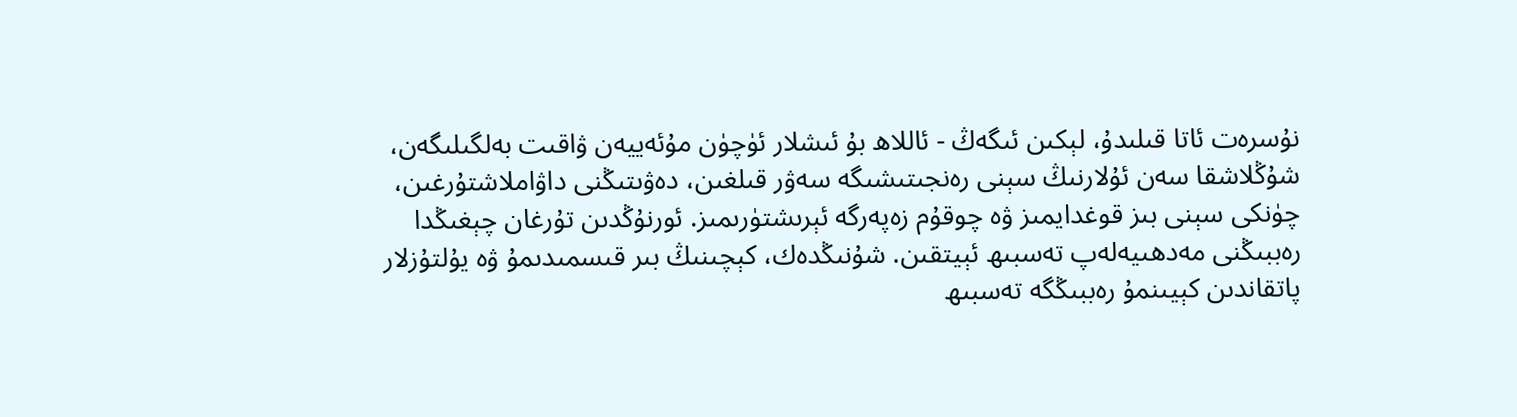نۇسرەت ئاتا قىلىدۇ، لېكىن ئىگەڭ - ئاللاھ بۇ ئىشلار ئۈچۈن مۇئەييەن ۋاقىت بەلگىلىگەن، شۇڭلاشقا سەن ئۇلارنىڭ سېنى رەنجىتىشىگە سەۋر قىلغىن، دەۋىتىڭنى داۋاملاشتۇرغىن، چۈنكى سېنى بىز قوغدايمىز ۋە چوقۇم زەپەرگە ئېرىشتۈرىمىز. ئورنۇڭدىن تۇرغان چېغىڭدا رەببىڭنى مەدھىيەلەپ تەسبىھ ئېيتقىن. شۇنىڭدەك، كېچىنىڭ بىر قىسمىدىمۇ ۋە يۇلتۇزلار پاتقاندىن كېيىنمۇ رەببىڭگە تەسبىھ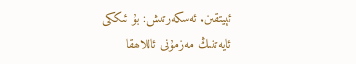ئېيتقىن. ئەسكەرتىش: بۇ ئىككى ئايەتنىڭ مەزمۇنى ئاللاھقا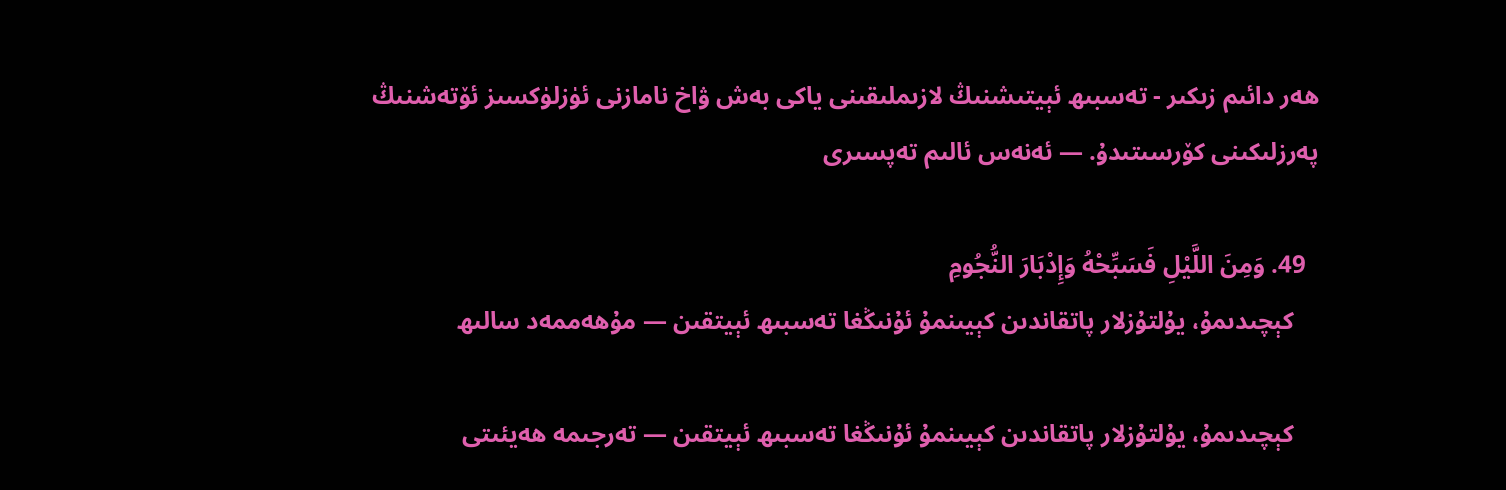ھەر دائىم زىكىر - تەسبىھ ئېيتىشنىڭ لازىملىقىنى ياكى بەش ۋاخ نامازنى ئۈزلۈكسىز ئۆتەشنىڭ پەرزلىكىنى كۆرسىتىدۇ. — ئەنەس ئالىم تەپسىرى

  49. وَمِنَ اللَّيْلِ فَسَبِّحْهُ وَإِدْبَارَ النُّجُومِ
    كېچىدىمۇ، يۇلتۇزلار پاتقاندىن كېيىنمۇ ئۇنىڭغا تەسبىھ ئېيتقىن — مۇھەممەد سالىھ

    كېچىدىمۇ، يۇلتۇزلار پاتقاندىن كېيىنمۇ ئۇنىڭغا تەسبىھ ئېيتقىن — تەرجىمە ھەيئىتى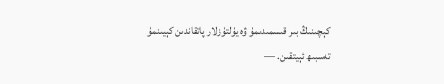كېچىنىڭ بىر قىسمىدىمۇ ۋە يۇلتۇزلار پاتقاندىن كېيىنمۇ تەسبىھ ئېيتقىن. —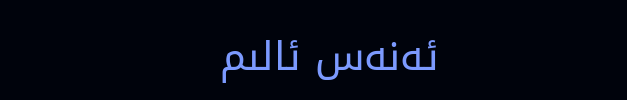ئەنەس ئالىم